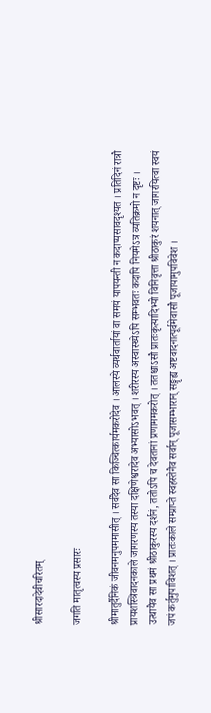श्रीसारदादेवीचरितम्

जगति मातृत्वस्य प्रसारः

श्रीमातुर्दैनिकं जीवनमनुपममासीत् । सर्वदैव सा किञ्चित्कार्यमकरोदेव । आलस्ये व्यर्थवार्तायां वा समयं यापयन्ती न कदाप्यसावदृश्यत । प्रतिदिनं रात्रौ प्रायशस्त्रिवादनकाले जागरणस्य तस्या दक्षिणेश्वरादेव अभ्यासोऽभवत् । शरीरस्य अस्वास्थ्येऽपि सम्भवतः कदापि नियमेऽत्र व्यतिक्रमो न दृष्टः । उत्थायैव सा प्रथमं श्रीठाकुरस्य दर्शनं, ततोऽपि च देवतानां प्रणाममकरोत् । ततश्चाऽसौ प्रातःकृत्यादिभ्यो विनिवृत्ता श्रीठाकुरं शयनात् जागरयित्वा स्वयं जपं कर्तुमुपाविशत् । प्रातःकाले सम्प्राप्ते स्वहस्तेनैव सर्वान् पूजासम्भारान् सङ्गृह्य अष्टवादनात्पूर्वमेवासौ पूजायामुपविवेश ।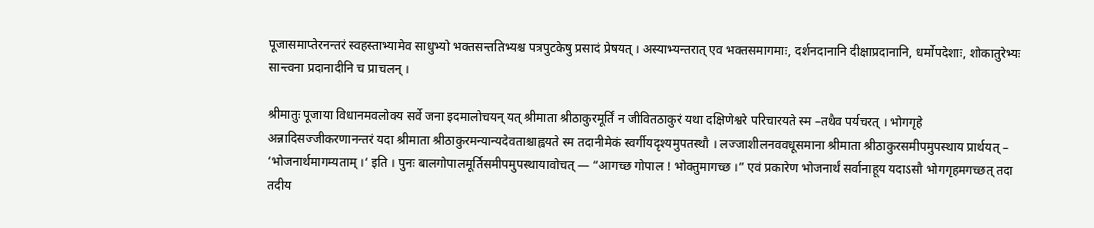पूजासमाप्तेरनन्तरं स्वहस्ताभ्यामेव साधुभ्यो भक्तसन्ततिभ्यश्च पत्रपुटकेषु प्रसादं प्रेषयत् । अस्याभ्यन्तरात् एव भक्तसमागमाः, दर्शनदानानि दीक्षाप्रदानानि, धर्मोपदेशाः, शोकातुरेभ्यः सान्त्वना प्रदानादीनि च प्राचलन् ।

श्रीमातुः पूजाया विधानमवलोक्य सर्वे जना इदमालोचयन् यत् श्रीमाता श्रीठाकुरमूर्तिं न जीवितठाकुरं यथा दक्षिणेश्वरे परिचारयते स्म –तथैव पर्यचरत् । भोगगृहे अन्नादिसज्जीकरणानन्तरं यदा श्रीमाता श्रीठाकुरमन्यान्यदेवताश्चाह्वयते स्म तदानीमेकं स्वर्गीयदृश्यमुपतस्थौ । लज्जाशीलनववधूसमाना श्रीमाता श्रीठाकुरसमीपमुपस्थाय प्रार्थयत् – ‘भोजनार्थमागम्यताम् ।‘ इति । पुनः बालगोपालमूर्तिसमीपमुपस्थायावोचत् — “आगच्छ गोपाल ! भोक्तुमागच्छ ।” एवं प्रकारेण भोजनार्थं सर्वानाहूय यदाऽसौ भोगगृहमगच्छत् तदा तदीय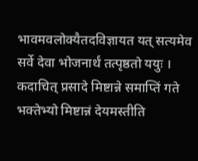भावमवलोक्यैतदविज्ञायत यत् सत्यमेव सर्वे देवा भोजनार्थं तत्पृष्ठतो ययुः । कदाचित् प्रसादे मिष्टान्ने समाप्तिं गते भक्तेभ्यो मिष्टान्नं देयमस्तीति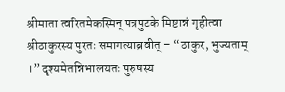श्रीमाता त्वरितमेकस्मिन् पत्रपुटके मिष्टान्नं गृहीत्वा श्रीठाकुरस्य पुरतः समागत्याब्रवीत् – “ठाकुर, भुज्यताम् ।” दृश्यमेतन्निभालयतः पुरुषस्य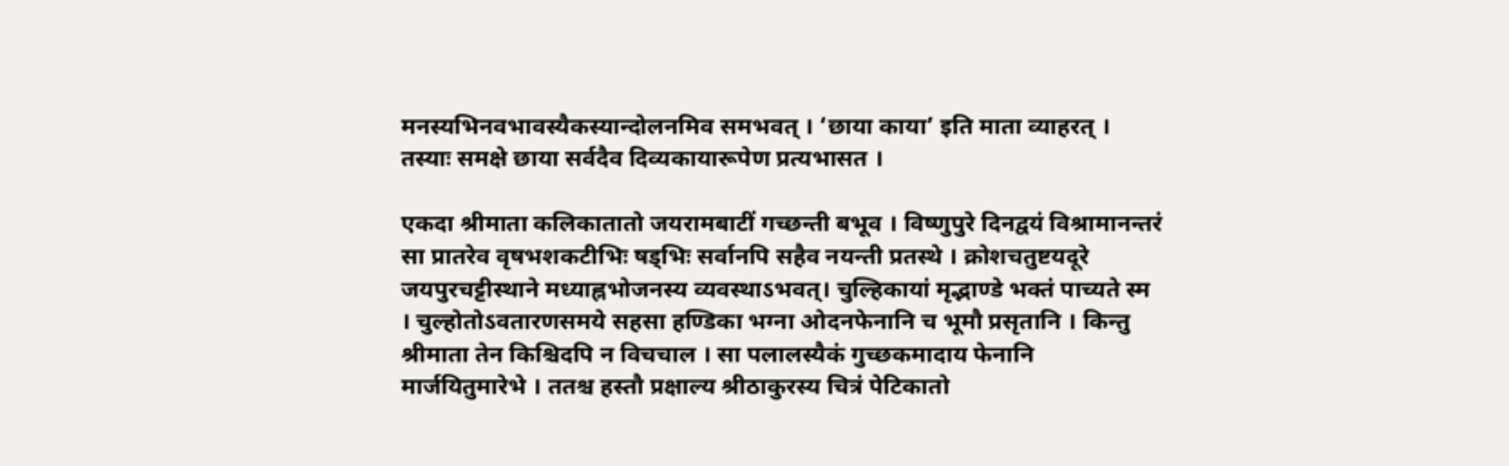मनस्यभिनवभावस्यैकस्यान्दोलनमिव समभवत् । ‘छाया काया’ इति माता व्याहरत् । तस्याः समक्षे छाया सर्वदैव दिव्यकायारूपेण प्रत्यभासत ।

एकदा श्रीमाता कलिकातातो जयरामबाटीं गच्छन्ती बभूव । विष्णुपुरे दिनद्वयं विश्रामानन्तरं सा प्रातरेव वृषभशकटीभिः षड्भिः सर्वानपि सहैव नयन्ती प्रतस्थे । क्रोशचतुष्टयदूरे जयपुरचट्टीस्थाने मध्याह्नभोजनस्य व्यवस्थाऽभवत्। चुल्हिकायां मृद्भाण्डे भक्तं पाच्यते स्म । चुल्होतोऽवतारणसमये सहसा हण्डिका भग्ना ओदनफेनानि च भूमौ प्रसृतानि । किन्तु श्रीमाता तेन किश्चिदपि न विचचाल । सा पलालस्यैकं गुच्छकमादाय फेनानि मार्जयितुमारेभे । ततश्च हस्तौ प्रक्षाल्य श्रीठाकुरस्य चित्रं पेटिकातो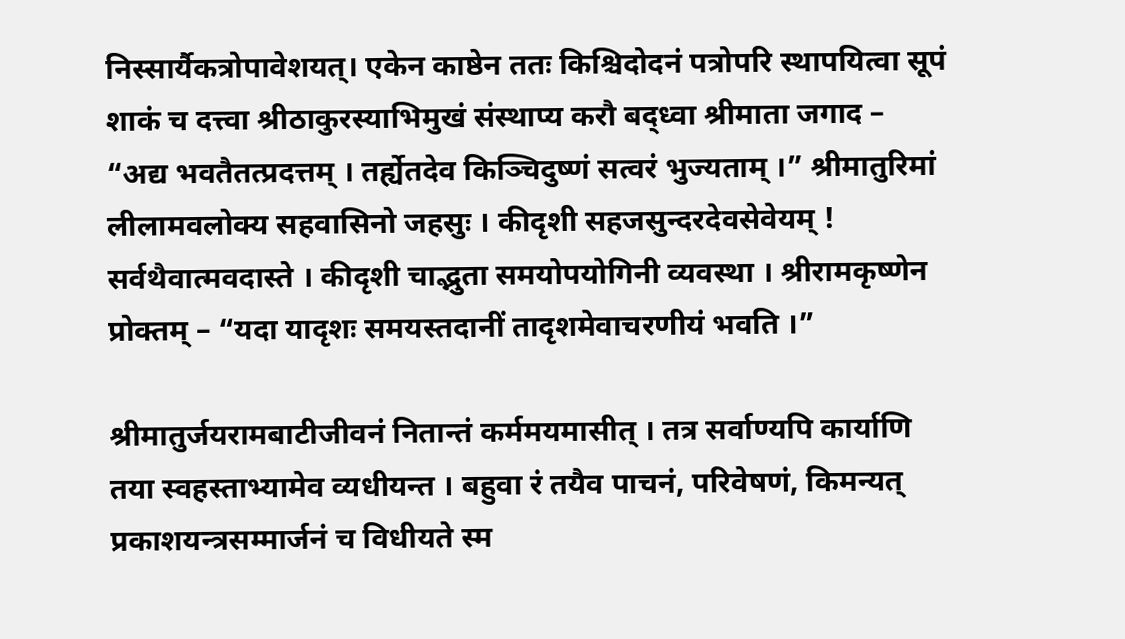निस्सार्यैकत्रोपावेशयत्। एकेन काष्ठेन ततः किश्चिदोदनं पत्रोपरि स्थापयित्वा सूपं शाकं च दत्त्वा श्रीठाकुरस्याभिमुखं संस्थाप्य करौ बद्ध्वा श्रीमाता जगाद – “अद्य भवतैतत्प्रदत्तम् । तर्ह्येतदेव किञ्चिदुष्णं सत्वरं भुज्यताम् ।” श्रीमातुरिमां लीलामवलोक्य सहवासिनो जहसुः । कीदृशी सहजसुन्दरदेवसेवेयम् ! सर्वथैवात्मवदास्ते । कीदृशी चाद्भुता समयोपयोगिनी व्यवस्था । श्रीरामकृष्णेन प्रोक्तम् – “यदा यादृशः समयस्तदानीं तादृशमेवाचरणीयं भवति ।”

श्रीमातुर्जयरामबाटीजीवनं नितान्तं कर्ममयमासीत् । तत्र सर्वाण्यपि कार्याणि तया स्वहस्ताभ्यामेव व्यधीयन्त । बहुवा रं तयैव पाचनं, परिवेषणं, किमन्यत् प्रकाशयन्त्रसम्मार्जनं च विधीयते स्म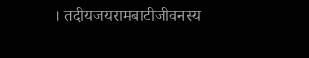। तदीयजयरामबाटीजीवनस्य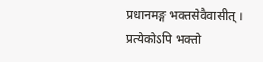प्रधानमङ्ग भक्तसेवैवासीत् । प्रत्येकोऽपि भक्तो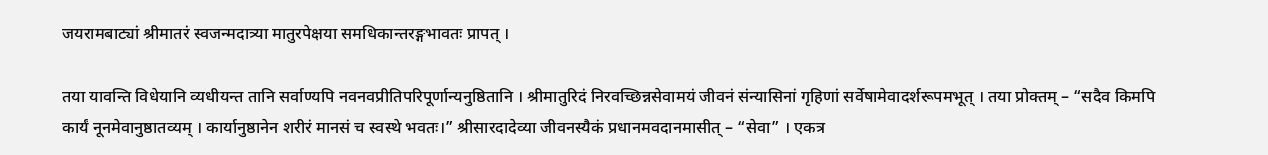जयरामबाट्यां श्रीमातरं स्वजन्मदात्र्या मातुरपेक्षया समधिकान्तरङ्गभावतः प्रापत् ।

तया यावन्ति विधेयानि व्यधीयन्त तानि सर्वाण्यपि नवनवप्रीतिपरिपूर्णान्यनुष्ठितानि । श्रीमातुरिदं निरवच्छिन्नसेवामयं जीवनं संन्यासिनां गृहिणां सर्वेषामेवादर्शरूपमभूत् । तया प्रोक्तम् – “सदैव किमपि कार्यं नूनमेवानुष्ठातव्यम् । कार्यानुष्ठानेन शरीरं मानसं च स्वस्थे भवतः।” श्रीसारदादेव्या जीवनस्यैकं प्रधानमवदानमासीत् – “सेवा” । एकत्र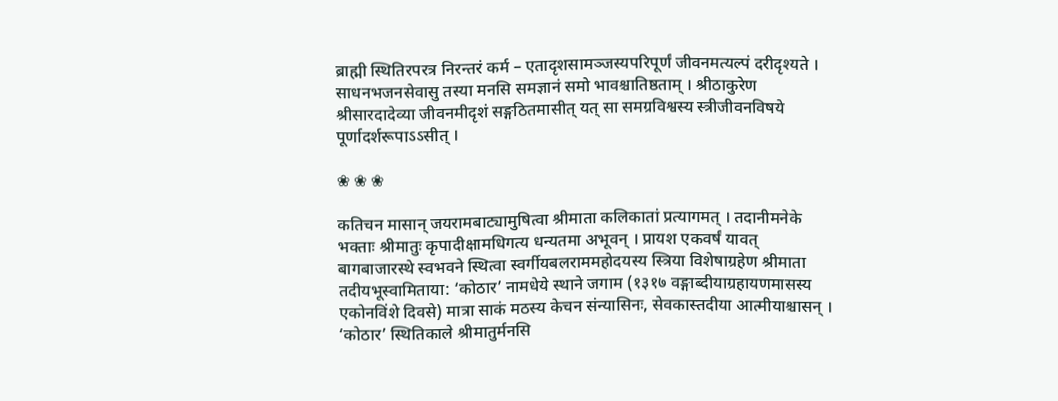ब्राह्मी स्थितिरपरत्र निरन्तरं कर्म – एतादृशसामञ्जस्यपरिपूर्णं जीवनमत्यल्पं दरीदृश्यते । साधनभजनसेवासु तस्या मनसि समज्ञानं समो भावश्चातिष्ठताम् । श्रीठाकुरेण श्रीसारदादेव्या जीवनमीदृशं सङ्गठितमासीत् यत् सा समग्रविश्वस्य स्त्रीजीवनविषये पूर्णादर्शरूपाऽऽसीत् ।

❀ ❀ ❀

कतिचन मासान् जयरामबाट्यामुषित्वा श्रीमाता कलिकातां प्रत्यागमत् । तदानीमनेके भक्ताः श्रीमातुः कृपादीक्षामधिगत्य धन्यतमा अभूवन् । प्रायश एकवर्षं यावत् बागबाजारस्थे स्वभवने स्थित्वा स्वर्गीयबलराममहोदयस्य स्त्रिया विशेषाग्रहेण श्रीमाता तदीयभूस्वामिताया: ‘कोठार’ नामधेये स्थाने जगाम (१३१७ वङ्गाब्दीयाग्रहायणमासस्य एकोनविंशे दिवसे) मात्रा साकं मठस्य केचन संन्यासिनः, सेवकास्तदीया आत्मीयाश्चासन् । ‘कोठार’ स्थितिकाले श्रीमातुर्मनसि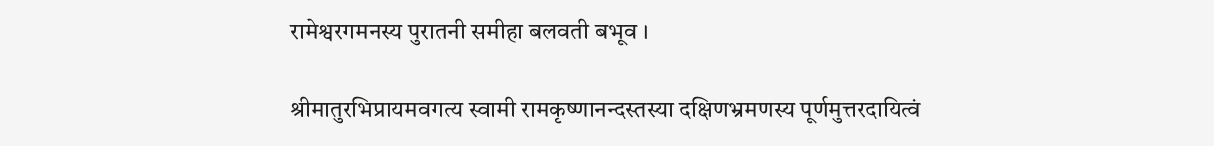रामेश्वरगमनस्य पुरातनी समीहा बलवती बभूव ।

श्रीमातुरभिप्रायमवगत्य स्वामी रामकृष्णानन्दस्तस्या दक्षिणभ्रमणस्य पूर्णमुत्तरदायित्वं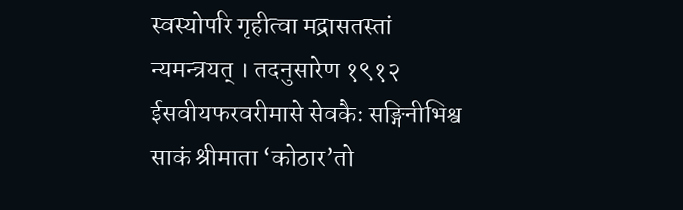स्वस्योपरि गृहीत्वा मद्रासतस्तां न्यमन्त्रयत् । तदनुसारेण १९१२ ईसवीयफरवरीमासे सेवकैः सङ्गिनीभिश्व साकं श्रीमाता ‘कोठार’तो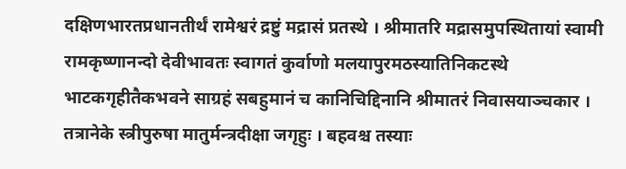दक्षिणभारतप्रधानतीर्थं रामेश्वरं द्रष्टुं मद्रासं प्रतस्थे । श्रीमातरि मद्रासमुपस्थितायां स्वामी रामकृष्णानन्दो देवीभावतः स्वागतं कुर्वाणो मलयापुरमठस्यातिनिकटस्थे भाटकगृहीतैकभवने साग्रहं सबहुमानं च कानिचिद्दिनानि श्रीमातरं निवासयाञ्चकार । तत्रानेके स्त्रीपुरुषा मातुर्मन्त्रदीक्षा जगृहुः । बहवश्च तस्याः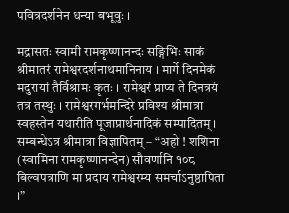पवित्रदर्शनेन धन्या बभूवुः ।

मद्रासतः स्वामी रामकृष्णानन्दः सङ्गिभिः साकं श्रीमातरं रामेश्वरदर्शनाथमानिनाय । मार्गे दिनमेकं मदुरायां तैर्विश्रामः कृतः । रामेश्वरं प्राप्य ते दिनत्रयं तत्र तस्थुः । रामेश्वरगर्भमन्दिरे प्रविश्य श्रीमात्रा स्वहस्तेन यथारीति पूजाप्रार्थनादिकं सम्पादितम् । सम्बन्धेऽत्र श्रीमात्रा विज्ञापितम् – “अहो ! शशिना (स्वामिना रामकृष्णानन्देन) सौवर्णानि १०८ बिल्वपत्राणि मा प्रदाय रामेश्वरम्य समर्चाऽनुष्ठापिता ।”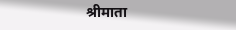श्रीमाता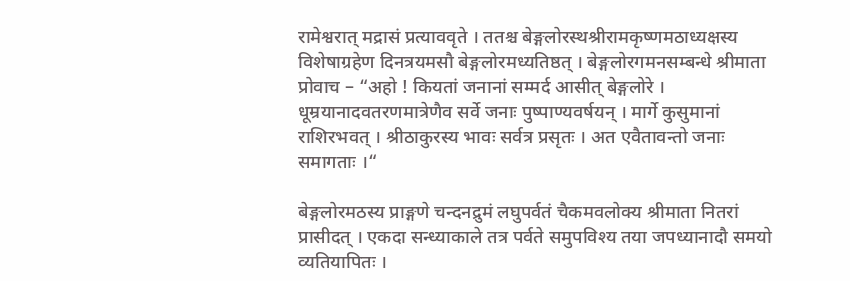रामेश्वरात् मद्रासं प्रत्याववृते । ततश्च बेङ्गलोरस्थश्रीरामकृष्णमठाध्यक्षस्य विशेषाग्रहेण दिनत्रयमसौ बेङ्गलोरमध्यतिष्ठत् । बेङ्गलोरगमनसम्बन्धे श्रीमाता प्रोवाच – “अहो ! कियतां जनानां सम्मर्द आसीत् बेङ्गलोरे । धूम्रयानादवतरणमात्रेणैव सर्वे जनाः पुष्पाण्यवर्षयन् । मार्गे कुसुमानां राशिरभवत् । श्रीठाकुरस्य भावः सर्वत्र प्रसृतः । अत एवैतावन्तो जनाः समागताः ।“

बेङ्गलोरमठस्य प्राङ्गणे चन्दनद्रुमं लघुपर्वतं चैकमवलोक्य श्रीमाता नितरां प्रासीदत् । एकदा सन्ध्याकाले तत्र पर्वते समुपविश्य तया जपध्यानादौ समयो व्यतियापितः ।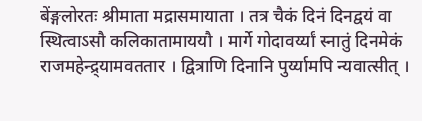बेंङ्गलोरतः श्रीमाता मद्रासमायाता । तत्र चैकं दिनं दिनद्वयं वा स्थित्वाऽसौ कलिकातामाययौ । मार्गे गोदावर्य्यां स्नातुं दिनमेकं राजमहेन्द्र्यामवततार । द्वित्राणि दिनानि पुर्य्यामपि न्यवात्सीत् ।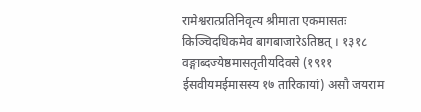रामेश्वरात्प्रतिनिवृत्य श्रीमाता एकमासतः किञ्चिदधिकमेव बागबाजारेऽतिष्ठत् । १३१८ वङ्गाब्दज्येष्ठमासतृतीयदिवसे (१९११ ईसवीयमईमासस्य १७ तारिकायां) असौ जयराम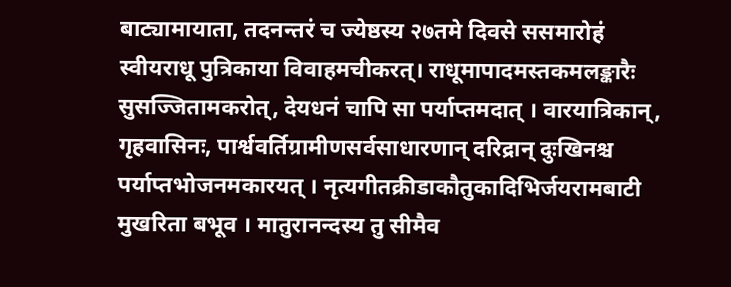बाट्यामायाता, तदनन्तरं च ज्येष्ठस्य २७तमे दिवसे ससमारोहं स्वीयराधू पुत्रिकाया विवाहमचीकरत्। राधूमापादमस्तकमलङ्कारैः सुसज्जितामकरोत्, देयधनं चापि सा पर्याप्तमदात् । वारयात्रिकान्, गृहवासिनः, पार्श्ववर्तिग्रामीणसर्वसाधारणान् दरिद्रान् दुःखिनश्च पर्याप्तभोजनमकारयत् । नृत्यगीतक्रीडाकौतुकादिभिर्जयरामबाटी मुखरिता बभूव । मातुरानन्दस्य तु सीमैव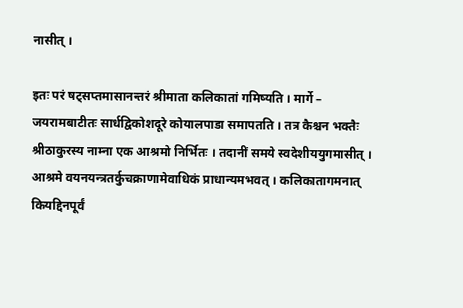नासीत् ।

इतः परं षट्सप्तमासानन्तरं श्रीमाता कलिकातां गमिष्यति । मार्गे – जयरामबाटीतः सार्धद्विकोशदूरे कोयालपाडा समापतति । तत्र कैश्चन भक्तैः श्रीठाकुरस्य नाम्ना एक आश्रमो निर्भितः । तदानीं समये स्वदेशीययुगमासीत् । आश्रमे वयनयन्त्रतर्कुचक्राणामेवाधिकं प्राधान्यमभवत् । कलिकातागमनात् कियद्दिनपूर्वं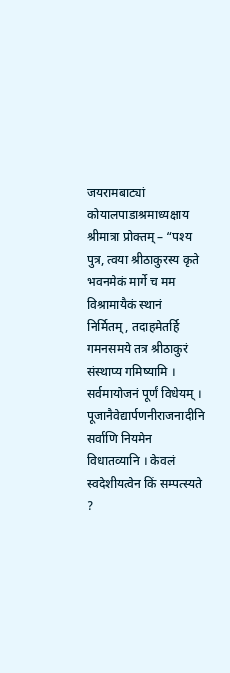जयरामबाट्यां कोयालपाडाश्रमाध्यक्षाय श्रीमात्रा प्रोक्तम् – “पश्य पुत्र, त्वया श्रीठाकुरस्य कृते भवनमेकं मार्गे च मम विश्रामायैकं स्थानं निर्मितम्, तदाहमेतर्हि गमनसमये तत्र श्रीठाकुरं संस्थाप्य गमिष्यामि । सर्वमायोजनं पूर्णं विधेयम् । पूजानैवेद्यार्पणनीराजनादीनि सर्वाणि नियमेन विधातव्यानि । केवलं स्वदेशीयत्वेन किं सम्पत्स्यते ?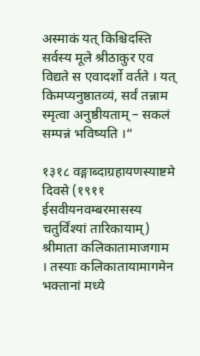अस्माकं यत् किश्चिदस्ति सर्वस्य मूले श्रीठाकुर एव विद्यते स एवादर्शो वर्तते । यत् किमप्यनुष्ठातव्यं, सर्वं तन्नाम स्मृत्वा अनुष्ठीयताम् – सकलं सम्पन्नं भविष्यति ।“

१३१८ वङ्गाब्दाग्रहायणस्याष्टमे दिवसे (१९११ ईसवीयनवम्बरमासस्य चतुर्विंश्यां तारिकायाम्) श्रीमाता कलिकातामाजगाम । तस्याः कलिकातायामागमेन भक्तानां मध्ये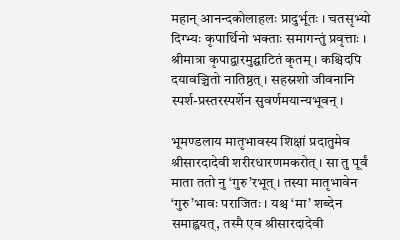महान् आनन्दकोलाहलः प्रादुर्भूतः । चतसृभ्यो दिग्भ्यः कृपार्थिनो भक्ताः समागन्तुं प्रवृत्ताः । श्रीमात्रा कृपाद्वारमुद्घाटितं कृतम् । कश्चिदपि दयावञ्चितो नातिष्ठत् । सहस्रशो जीवनानि स्पर्श-प्रस्तरस्पर्शेन सुवर्णमयान्यभूवन् ।

भूमण्डलाय मातृभावस्य शिक्षां प्रदातुमेव श्रीसारदादेवी शरीरधारणमकरोत् । सा तु पूर्वं माता ततो नु ‘गुरु’रभूत् । तस्या मातृभावेन ‘गुरु’भावः पराजितः । यश्च ‘मा’ शब्देन समाह्वयत्, तस्मै एव श्रीसारदादेवी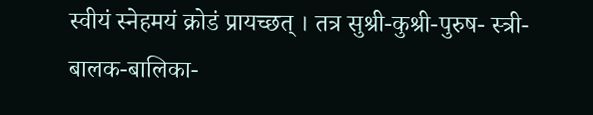स्वीयं स्नेहमयं क्रोडं प्रायच्छत् । तत्र सुश्री-कुश्री-पुरुष- स्त्री-बालक-बालिका-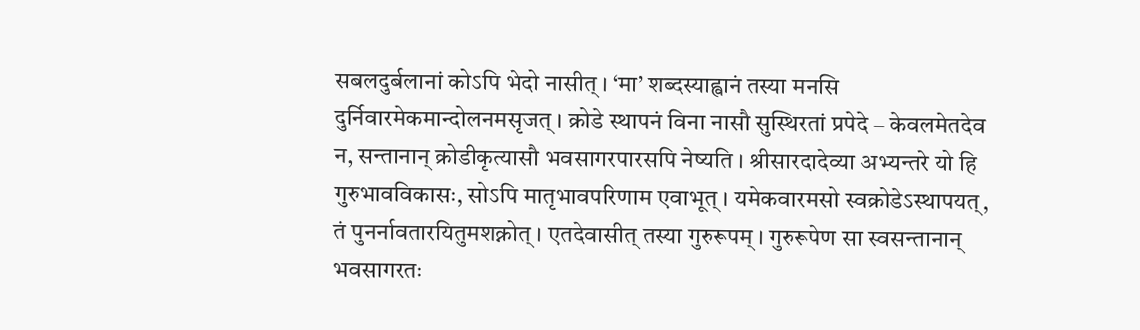सबलदुर्बलानां कोऽपि भेदो नासीत् । ‘मा’ शब्दस्याह्वानं तस्या मनसि दुर्निवारमेकमान्दोलनमसृजत् । क्रोडे स्थापनं विना नासौ सुस्थिरतां प्रपेदे – केवलमेतदेव न, सन्तानान् क्रोडीकृत्यासौ भवसागरपारसपि नेष्यति । श्रीसारदादेव्या अभ्यन्तरे यो हि गुरुभावविकासः, सोऽपि मातृभावपरिणाम एवाभूत् । यमेकवारमसो स्वक्रोडेऽस्थापयत्, तं पुनर्नावतारयितुमशक्नोत् । एतदेवासीत् तस्या गुरुरूपम् । गुरुरूपेण सा स्वसन्तानान् भवसागरतः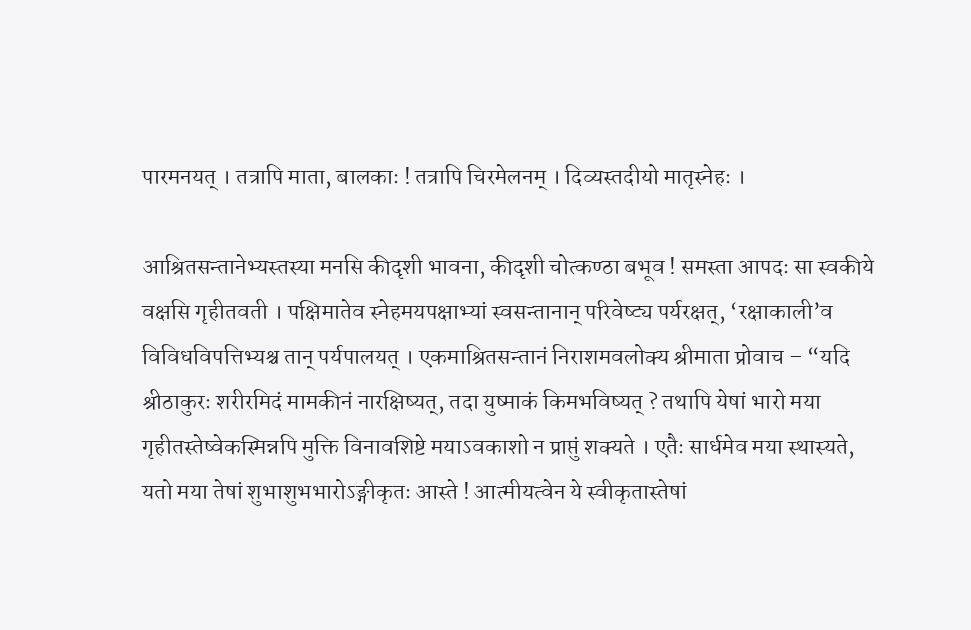पारमनयत् । तत्रापि माता, बालकाः ! तत्रापि चिरमेलनम् । दिव्यस्तदीयो मातृस्नेहः ।

आश्रितसन्तानेभ्यस्तस्या मनसि कीदृशी भावना, कीदृशी चोत्कण्ठा बभूव ! समस्ता आपदः सा स्वकीये वक्षसि गृहीतवती । पक्षिमातेव स्नेहमयपक्षाभ्यां स्वसन्तानान् परिवेष्ट्य पर्यरक्षत्, ‘रक्षाकाली’व विविधविपत्तिभ्यश्च तान् पर्यपालयत् । एकमाश्रितसन्तानं निराशमवलोक्य श्रीमाता प्रोवाच – “यदि श्रीठाकुरः शरीरमिदं मामकीनं नारक्षिष्यत्, तदा युष्माकं किमभविष्यत् ? तथापि येषां भारो मया गृहीतस्तेष्वेकस्मिन्नपि मुक्ति विनावशिष्टे मयाऽवकाशो न प्राप्तुं शक्यते । एतैः सार्धमेव मया स्थास्यते, यतो मया तेषां शुभाशुभभारोऽङ्गीकृतः आस्ते ! आत्मीयत्वेन ये स्वीकृतास्तेषां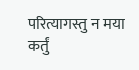परित्यागस्तु न मया कर्तुं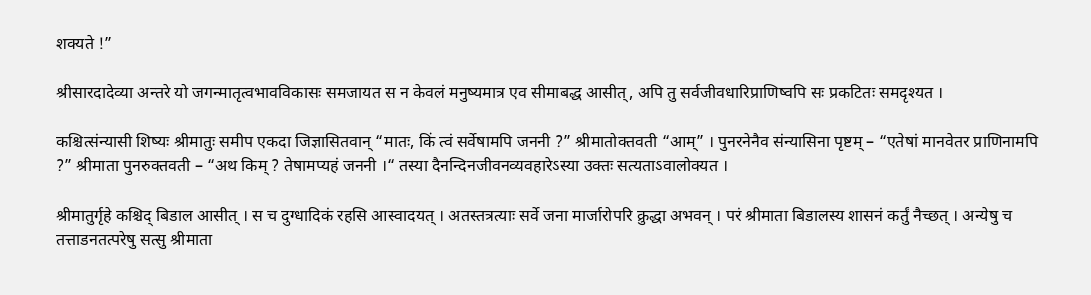शक्यते !”

श्रीसारदादेव्या अन्तरे यो जगन्मातृत्वभावविकासः समजायत स न केवलं मनुष्यमात्र एव सीमाबद्ध आसीत्, अपि तु सर्वजीवधारिप्राणिष्वपि सः प्रकटितः समदृश्यत ।

कश्चित्संन्यासी शिष्यः श्रीमातुः समीप एकदा जिज्ञासितवान् “मातः, किं त्वं सर्वेषामपि जननी ?” श्रीमातोक्तवती “आम्” । पुनरनेनैव संन्यासिना पृष्टम् – “एतेषां मानवेतर प्राणिनामपि ?” श्रीमाता पुनरुक्तवती – “अथ किम् ? तेषामप्यहं जननी ।“ तस्या दैनन्दिनजीवनव्यवहारेऽस्या उक्तः सत्यताऽवालोक्यत ।

श्रीमातुर्गृहे कश्चिद् बिडाल आसीत् । स च दुग्धादिकं रहसि आस्वादयत् । अतस्तत्रत्याः सर्वे जना मार्जारोपरि क्रुद्धा अभवन् । परं श्रीमाता बिडालस्य शासनं कर्तुं नैच्छत् । अन्येषु च तत्ताडनतत्परेषु सत्सु श्रीमाता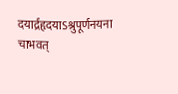दयार्द्रहृदयाऽश्रुपूर्णनयना चाभवत्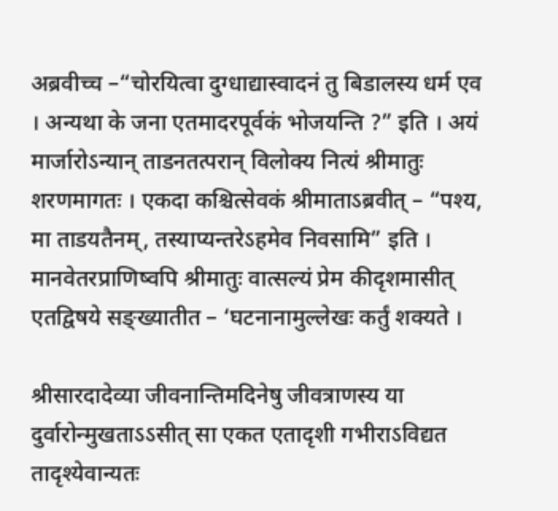अब्रवीच्च –“चोरयित्वा दुग्धाद्यास्वादनं तु बिडालस्य धर्म एव । अन्यथा के जना एतमादरपूर्वकं भोजयन्ति ?” इति । अयं मार्जारोऽन्यान् ताडनतत्परान् विलोक्य नित्यं श्रीमातुः शरणमागतः । एकदा कश्चित्सेवकं श्रीमाताऽब्रवीत् – “पश्य, मा ताडयतैनम्, तस्याप्यन्तरेऽहमेव निवसामि” इति । मानवेतरप्राणिष्वपि श्रीमातुः वात्सल्यं प्रेम कीदृशमासीत् एतद्विषये सङ्ख्यातीत – ‘घटनानामुल्लेखः कर्तुं शक्यते ।

श्रीसारदादेव्या जीवनान्तिमदिनेषु जीवत्राणस्य या दुर्वारोन्मुखताऽऽसीत् सा एकत एतादृशी गभीराऽविद्यत तादृश्येवान्यतः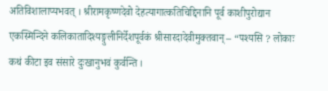अतिविशालाप्यभवत् । श्रीरामकृष्णदेवो देहत्यागात्कतिचिद्दिनानि पूर्व काशीपुरोद्यान एकस्मिन्दिने कलिकातादिश्यङ्गुलीनिर्देशपूर्वकं श्रीसारदादेवीमुक्तवान् – “पश्यसि ? लोकाः कथं कीटा इव संसारे दुःखानुभवं कुर्वन्ति ।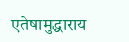एतेषामुद्धाराय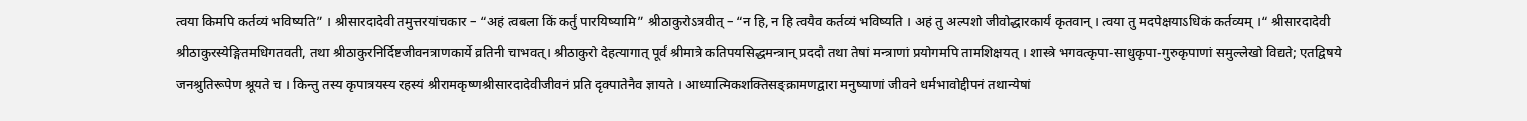त्वया किमपि कर्तव्यं भविष्यति” । श्रीसारदादेवी तमुत्तरयांचकार – “अहं त्वबला किं कर्तुं पारयिष्यामि” श्रीठाकुरोऽत्रवीत् – “न हि, न हि त्वयैव कर्तव्यं भविष्यति । अहं तु अल्पशो जीवोद्धारकार्यं कृतवान् । त्वया तु मदपेक्षयाऽधिकं कर्तव्यम् ।“ श्रीसारदादेवी श्रीठाकुरस्येङ्गितमधिगतवती, तथा श्रीठाकुरनिर्दिष्टजीवनत्राणकार्ये व्रतिनी चाभवत्। श्रीठाकुरो देहत्यागात् पूर्वं श्रीमात्रे कतिपयसिद्धमन्त्रान् प्रददौ तथा तेषां मन्त्राणां प्रयोगमपि तामशिक्षयत् । शास्त्रे भगवत्कृपा-साधुकृपा-गुरुकृपाणां समुल्लेखो विद्यते; एतद्विषये जनश्रुतिरूपेण श्रूयते च । किन्तु तस्य कृपात्रयस्य रहस्यं श्रीरामकृष्णश्रीसारदादेवीजीवनं प्रति दृक्पातेनैव ज्ञायते । आध्यात्मिकशक्तिसङ्क्रामणद्वारा मनुष्याणां जीवने धर्मभावोद्दीपनं तथान्येषां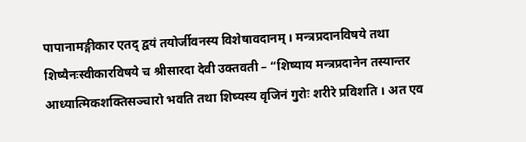पापानामङ्गीकार एतद् द्वयं तयोर्जीवनस्य विशेषावदानम् । मन्त्रप्रदानविषये तथा शिष्यैनःस्वीकारविषये च श्रीसारदा देवी उक्तवती – “शिष्याय मन्त्रप्रदानेन तस्यान्तर आध्यात्मिकशक्तिसञ्चारो भवति तथा शिष्यस्य वृजिनं गुरोः शरीरे प्रविशति । अत एव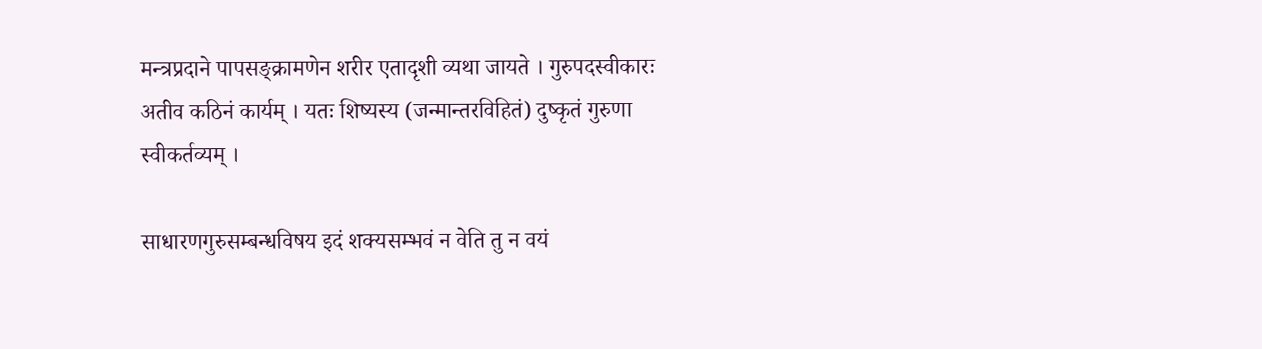मन्त्रप्रदाने पापसङ्क्रामणेन शरीर एतादृशी व्यथा जायते । गुरुपदस्वीकारः अतीव कठिनं कार्यम् । यतः शिष्यस्य (जन्मान्तरविहितं) दुष्कृतं गुरुणा स्वीकर्तव्यम् ।

साधारणगुरुसम्बन्धविषय इदं शक्यसम्भवं न वेति तु न वयं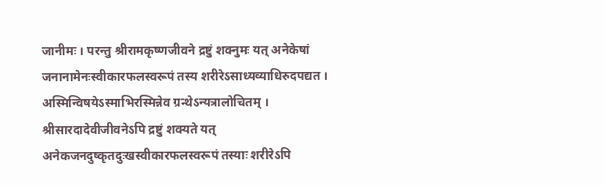जानीमः । परन्तु श्रीरामकृष्णजीवने द्रष्टुं शक्नुमः यत् अनेकेषां जनानामेनःस्वीकारफलस्वरूपं तस्य शरीरेऽसाध्यव्याधिरुदपद्यत । अस्मिन्विषयेऽस्माभिरस्मिन्नेव ग्रन्थेऽन्यत्रालोचितम् । श्रीसारदादेवीजीवनेऽपि द्रष्टुं शक्यते यत् अनेकजनदुष्कृतदुःखस्वीकारफलस्वरूपं तस्याः शरीरेऽपि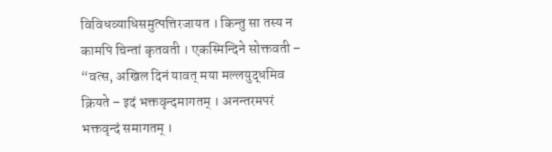विविधव्याधिसमुत्पत्तिरजायत । किन्तु सा तस्य न कामपि चिन्तां कृतवती । एकस्मिन्दिने सोक्तवती – “वत्स, अखिल दिनं यावत् मया मल्लयुद्धमिव क्रियते – इदं भक्तवृन्दमागतम् । अनन्तरमपरं भक्तवृन्दं समागतम् ।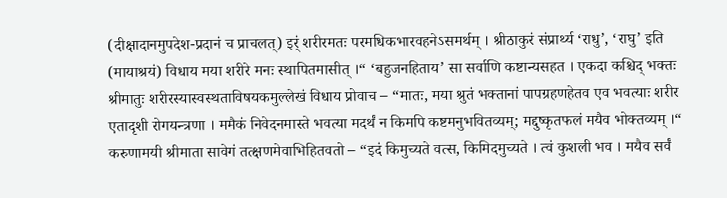(दीक्षादानमुपदेश-प्रदानं च प्राचलत्) इर्ं शरीरमतः परमधिकभारवहनेऽसमर्थम् । श्रीठाकुरं संप्रार्थ्य ‘राधु’, ‘राघु’ इति (मायाश्रयं) विधाय मया शरीरे मनः स्थापितमासीत् ।“ ‘बहुजनहिताय’ सा सर्वाणि कष्टान्यसहत । एकदा कश्चिद् भक्तः श्रीमातुः शरीरस्यास्वस्थताविषयकमुल्लेखं विधाय प्रोवाच – “मातः, मया श्रुतं भक्तानां पापग्रहणहेतव एव भवत्याः शरीर एतादृशी रोगयन्त्रणा । ममैकं निवेदनमास्ते भवत्या मदर्थं न किमपि कष्टमनुभवितव्यम्; मद्दुष्कृतफलं मयैव भोक्तव्यम् ।“ करुणामयी श्रीमाता सावेगं तत्क्षणमेवाभिहितवतो – “इदं किमुच्यते वत्स, किमिदमुच्यते । त्वं कुशली भव । मयैव सर्वं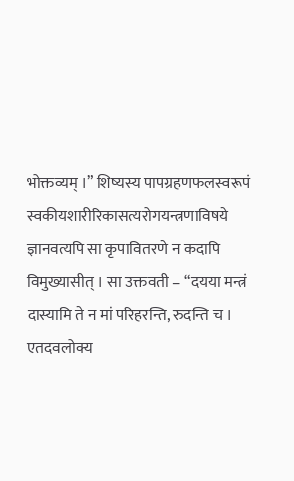भोक्तव्यम् ।” शिष्यस्य पापग्रहणफलस्वरूपं स्वकीयशारीरिकासत्यरोगयन्त्रणाविषये ज्ञानवत्यपि सा कृपावितरणे न कदापि विमुख्यासीत् । सा उक्तवती – “दयया मन्त्रं दास्यामि ते न मां परिहरन्ति, रुदन्ति च । एतदवलोक्य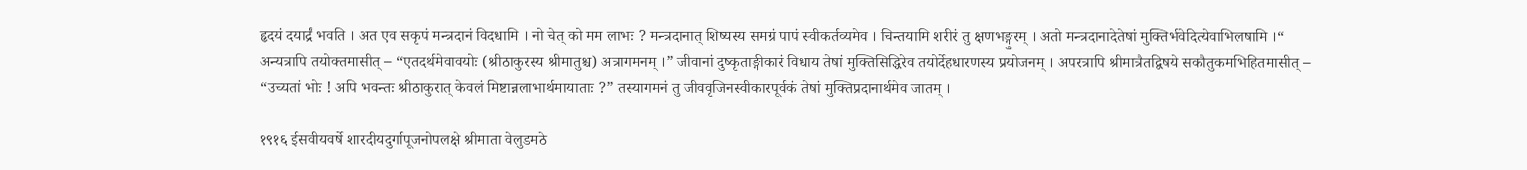हृदयं दयार्द्रं भवति । अत एव सकृपं मन्त्रदानं विदधामि । नो चेत् को मम लाभः ? मन्त्रदानात् शिष्यस्य समग्रं पापं स्वीकर्तव्यमेव । चिन्तयामि शरीरं तु क्षणभङ्गुरम् । अतो मन्त्रदानादेतेषां मुक्तिर्भवेदित्येवाभिलषामि ।“ अन्यत्रापि तयोक्तमासीत् – “एतदर्थमेवावयोः (श्रीठाकुरस्य श्रीमातुश्च) अत्रागमनम् ।” जीवानां दुष्कृताङ्गीकारं विधाय तेषां मुक्तिसिद्धिरेव तयोर्देहधारणस्य प्रयोजनम् । अपरत्रापि श्रीमात्रैतद्विषये सकौतुकमभिहितमासीत् – “उच्यतां भोः ! अपि भवन्तः श्रीठाकुरात् केवलं मिष्टान्नलाभार्थमायाताः ?” तस्यागमनं तु जीववृजिनस्वीकारपूर्वकं तेषां मुक्तिप्रदानार्थमेव जातम् ।

१९१६ ईसवीयवर्षे शारदीयदुर्गापूजनोपलक्षे श्रीमाता वेलुडमठे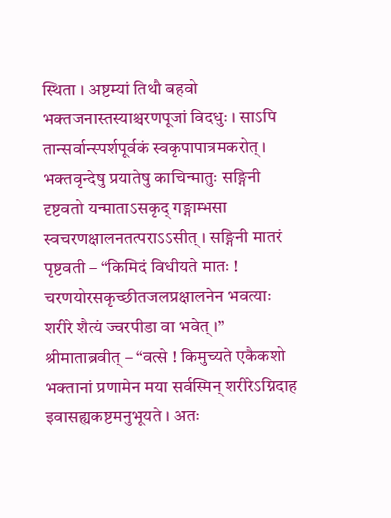स्थिता । अष्टम्यां तिथौ बहवो भक्तजनास्तस्याश्चरणपूजां विदधुः । साऽपि तान्सर्वान्स्पर्शपूर्वकं स्वकृपापात्रमकरोत् । भक्तवृन्देषु प्रयातेषु काचिन्मातुः सङ्गिनी दृष्टवतो यन्माताऽसकृद् गङ्गाम्भसा स्वचरणक्षालनतत्पराऽऽसीत् । सङ्गिनी मातरं पृष्टवती – “किमिदं विधीयते मातः ! चरणयोरसकृच्छीतजलप्रक्षालनेन भवत्याः शरीरे शैत्यं ज्वरपीडा वा भवेत् ।” श्रीमाताब्रवीत् – “वत्से ! किमुच्यते एकैकशो भक्तानां प्रणामेन मया सर्वस्मिन् शरीरेऽग्निदाह इवासह्यकष्टमनुभूयते । अतः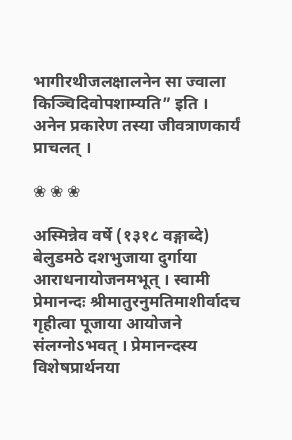भागीरथीजलक्षालनेन सा ज्वाला किञ्चिदिवोपशाम्यति” इति । अनेन प्रकारेण तस्या जीवत्राणकार्यं प्राचलत् ।

❀ ❀ ❀

अस्मिन्नेव वर्षे (१३१८ वङ्गाब्दे) बेलुडमठे दशभुजाया दुर्गाया आराधनायोजनमभूत् । स्वामी प्रेमानन्दः श्रीमातुरनुमतिमाशीर्वादच गृहीत्वा पूजाया आयोजने संलग्नोऽभवत् । प्रेमानन्दस्य विशेषप्रार्थनया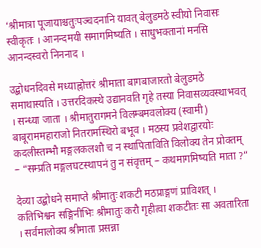‘श्रीमात्रा पूजायाश्चतुःपञ्चदनानि यावत् बेलुडमठे स्वीयो निवासः स्वीकृतः । आनन्दमयी समागमिष्यति । साधुभक्तानां मनसि आनन्दस्वरो निननाद ।

उद्बोधनदिवसे मध्याह्नोत्तरं श्रीमाता बागबाजारतो बेलुडमठे समाथास्यति । उत्तरदिकस्थे उद्यानवति गृहे तस्या निवासव्यवस्थाभवत् । सन्ध्या जाता । श्रीमातुरागमने विलम्बमवलोक्य (स्वामी) बाबूराममहाराजो नितरामस्थिरो बभूव । मठस्य प्रवेशद्वारयोः कदलीस्तम्भौ मङ्गलकलशौ च न स्थापिताविति विलोक्य तेन प्रोक्तम् – “सम्प्रति मङ्गलघटस्थापनं तु न संवृत्तम् – कथमागमिष्यति माता ?”

देव्या उद्बोधने समाप्ते श्रीमातुः शकटी मठप्राङ्गणं प्राविशत् । कतिभिश्वन सङ्गिनीभिः श्रीमातुः करौ गृहीत्वा शकटीतः सा अवतारिता । सर्वमालोक्य श्रीमाता प्रसन्ना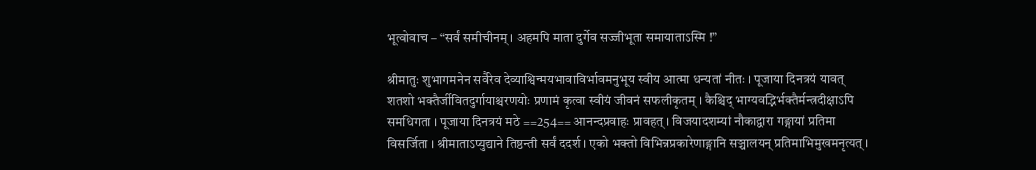भूत्वोवाच – “सर्वं समीचीनम् । अहमपि माता दुर्गेव सज्जीभूता समायाताऽस्मि !”

श्रीमातुः शुभागमनेन सर्वैरेव देव्याश्विन्मयभावाविर्भावमनुभूय स्वीय आत्मा धन्यतां नीतः । पूजाया दिनत्रयं यावत् शतशो भक्तैर्जीवितदुर्गायाश्चरणयोः प्रणामं कृत्वा स्वीयं जीवनं सफलीकृतम् । कैश्चिद् भाग्यवद्भिर्भक्तैर्मन्त्रदीक्षाऽपि समधिगता । पूजाया दिनत्रयं मठे ==254== आनन्दप्रवाहः प्रावहत् । विजयादशम्यां नौकाद्वारा गङ्गायां प्रतिमा विसर्जिता । श्रीमाताऽप्युद्याने तिष्ठन्ती सर्वं ददर्श । एको भक्तो विभिन्नप्रकारेणाङ्गानि सञ्चालयन् प्रतिमाभिमुखमनृत्यत् ।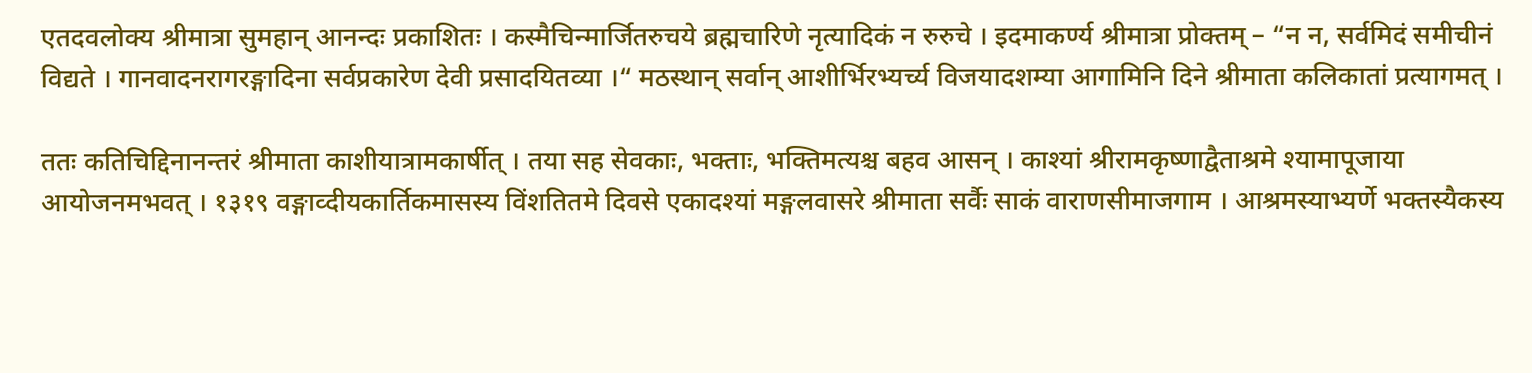एतदवलोक्य श्रीमात्रा सुमहान् आनन्दः प्रकाशितः । कस्मैचिन्मार्जितरुचये ब्रह्मचारिणे नृत्यादिकं न रुरुचे । इदमाकर्ण्य श्रीमात्रा प्रोक्तम् – “न न, सर्वमिदं समीचीनं विद्यते । गानवादनरागरङ्गादिना सर्वप्रकारेण देवी प्रसादयितव्या ।“ मठस्थान् सर्वान् आशीर्भिरभ्यर्च्य विजयादशम्या आगामिनि दिने श्रीमाता कलिकातां प्रत्यागमत् ।

ततः कतिचिद्दिनानन्तरं श्रीमाता काशीयात्रामकार्षीत् । तया सह सेवकाः, भक्ताः, भक्तिमत्यश्च बहव आसन् । काश्यां श्रीरामकृष्णाद्वैताश्रमे श्यामापूजाया आयोजनमभवत् । १३१९ वङ्गाव्दीयकार्तिकमासस्य विंशतितमे दिवसे एकादश्यां मङ्गलवासरे श्रीमाता सर्वैः साकं वाराणसीमाजगाम । आश्रमस्याभ्यर्णे भक्तस्यैकस्य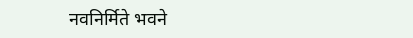नवनिर्मिते भवने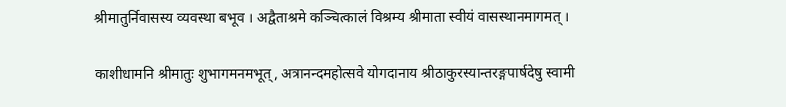श्रीमातुर्निवासस्य व्यवस्था बभूव । अद्वैताश्रमे कञ्चित्कालं विश्रम्य श्रीमाता स्वीयं वासस्थानमागमत् ।

काशीधामनि श्रीमातुः शुभागमनमभूत्, अत्रानन्दमहोत्सवे योगदानाय श्रीठाकुरस्यान्तरङ्गपार्षदेषु स्वामी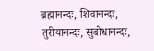ब्रह्मानन्दः, शिवानन्दः, तुरीयानन्दः, सुबोधानन्दः,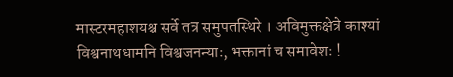मास्टरमहाशयश्च सर्वे तत्र समुपतस्थिरे । अविमुक्तक्षेत्रे काश्यां विश्वनाथधामनि विश्वजनन्याः, भक्तानां च समावेशः !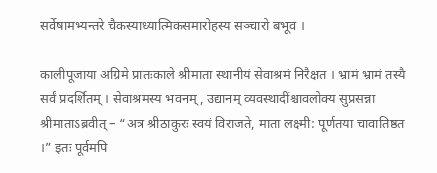सर्वेषामभ्यन्तरे चैकस्याध्यात्मिकसमारोहस्य सञ्चारो बभूव ।

कालीपूजाया अग्रिमे प्रातःकाले श्रीमाता स्थानीयं सेवाश्रमं निरैक्षत । भ्रामं भ्रामं तस्यै सर्वं प्रदर्शितम् । सेवाश्रमस्य भवनम्, उद्यानम् व्यवस्थादींश्चावलोक्य सुप्रसन्ना श्रीमाताऽब्रवीत् – “अत्र श्रीठाकुरः स्वयं विराजते, माता लक्ष्मी: पूर्णतया चावातिष्ठत ।” इतः पूर्वमपि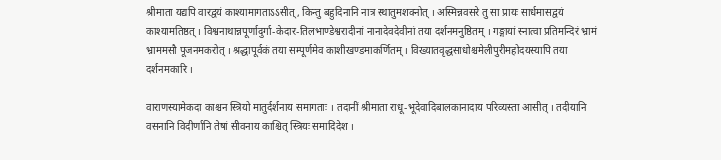श्रीमाता यद्यपि वारद्वयं काश्यामागताऽऽसीत्, किन्तु बहुदिनानि नात्र स्थातुमशक्नोत् । अस्मिन्नवसरे तु सा प्रायः सार्धमासद्वयं काश्यामतिष्ठत् । विश्वनाथान्नपूर्णादुर्गा-केदार-तिलभाण्डेश्वरादीनां नानादेवदेवीनां तया दर्शनमनुष्ठितम् । गङ्गायां स्नात्वा प्रतिमन्दिरं भ्रामं भ्राममसौ पूजनमकरोत् । श्रद्धापूर्वकं तया सम्पूर्णमेव काशीखण्डमाकर्णितम् । विख्यातवृद्धसाधोश्चमेलीपुरीमहोदयस्यापि तया दर्शनमकारि ।

वाराणस्यामेकदा काश्चन स्त्रियो मातुर्दर्शनाय समागताः । तदानीं श्रीमाता राधू-भूदेवादिबालकानादाय परिव्यस्ता आसीत् । तदीयानि वसनानि विदीर्णानि तेषां सीवनाय काश्चित् स्त्रियः समादिदेश ।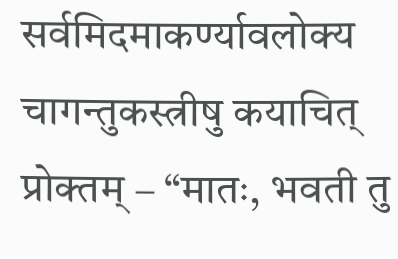सर्वमिदमाकर्ण्यावलोक्य चागन्तुकस्त्रीषु कयाचित् प्रोक्तम् – “मातः, भवती तु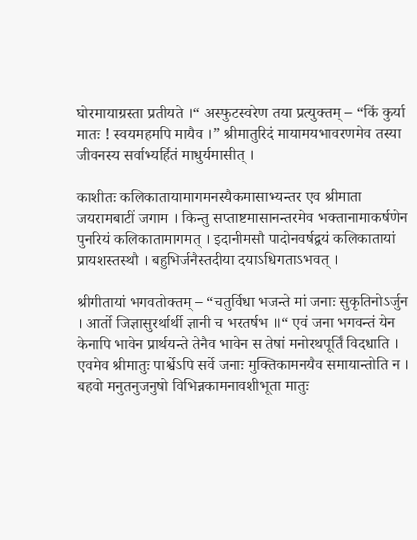घोरमायाग्रस्ता प्रतीयते ।“ अस्फुटस्वरेण तया प्रत्युक्तम् – “किं कुर्या मातः ! स्वयमहमपि मायैव ।” श्रीमातुरिदं मायामयभावरणमेव तस्या जीवनस्य सर्वाभ्यर्हितं माधुर्यमासीत् ।

काशीतः कलिकातायामागमनस्यैकमासाभ्यन्तर एव श्रीमाता जयरामबाटीं जगाम । किन्तु सप्ताष्टमासानन्तरमेव भक्तानामाकर्षणेन पुनरियं कलिकातामागमत् । इदानीमसौ पादोनवर्षद्वयं कलिकातायां प्रायशस्तस्थौ । बहुभिर्जनैस्तदीया दयाऽधिगताऽभवत् ।

श्रीगीतायां भगवतोक्तम् – “चतुर्विधा भजन्ते मां जनाः सुकृतिनोऽर्जुन । आर्तो जिज्ञासुरर्थार्थी ज्ञानी च भरतर्षभ ॥“ एवं जना भगवन्तं येन केनापि भावेन प्रार्थयन्ते तेनैव भावेन स तेषां मनोरथपूर्तिं विदधाति । एवमेव श्रीमातुः पार्श्वेऽपि सर्वे जनाः मुक्तिकामनयैव समायान्तोति न । बहवो मनुतनुजनुषो विभिन्नकामनावशीभूता मातुः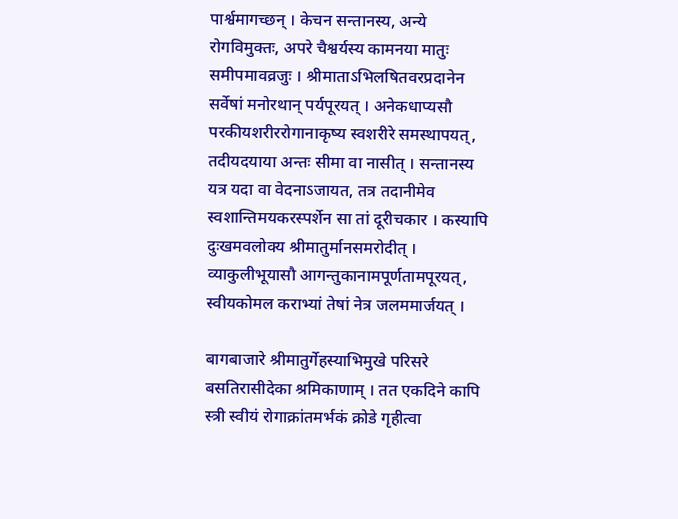पार्श्वमागच्छन् । केचन सन्तानस्य, अन्ये रोगविमुक्तः, अपरे चैश्वर्यस्य कामनया मातुः समीपमावव्रजुः । श्रीमाताऽभिलषितवरप्रदानेन सर्वेषां मनोरथान् पर्यपूरयत् । अनेकधाप्यसौ परकीयशरीररोगानाकृष्य स्वशरीरे समस्थापयत्, तदीयदयाया अन्तः सीमा वा नासीत् । सन्तानस्य यत्र यदा वा वेदनाऽजायत, तत्र तदानीमेव स्वशान्तिमयकरस्पर्शेन सा तां दूरीचकार । कस्यापि दुःखमवलोक्य श्रीमातुर्मानसमरोदीत् । व्याकुलीभूयासौ आगन्तुकानामपूर्णतामपूरयत्, स्वीयकोमल कराभ्यां तेषां नेत्र जलममार्जयत् ।

बागबाजारे श्रीमातुर्गेहस्याभिमुखे परिसरे बसतिरासीदेका श्रमिकाणाम् । तत एकदिने कापि स्त्री स्वीयं रोगाक्रांतमर्भकं क्रोडे गृहीत्वा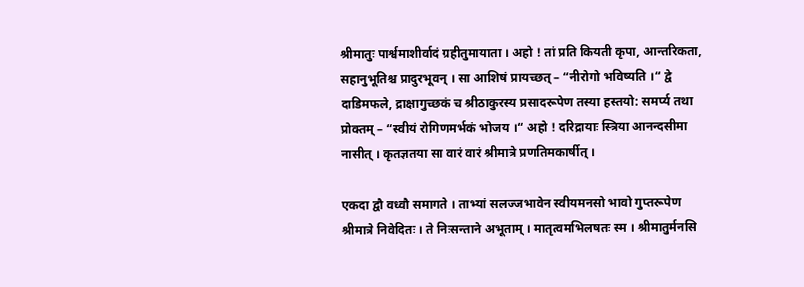श्रीमातुः पार्श्वमाशीर्वादं ग्रहीतुमायाता । अहो ! तां प्रति कियती कृपा, आन्तरिकता, सहानुभूतिश्च प्रादुरभूवन् । सा आशिषं प्रायच्छत् – “नीरोगो भविष्यति ।“ द्वे दाडिमफले, द्राक्षागुच्छकं च श्रीठाकुरस्य प्रसादरूपेण तस्या हस्तयो: समर्प्य तथा प्रोक्तम् – “स्वीयं रोगिणमर्भकं भोजय ।“ अहो ! दरिद्रायाः स्त्रिया आनन्दसीमा नासीत् । कृतज्ञतया सा वारं वारं श्रीमात्रे प्रणतिमकार्षीत् ।

एकदा द्वौ वध्वौ समागते । ताभ्यां सलज्जभावेन स्वीयमनसो भावो गुप्तरूपेण श्रीमात्रे निवेदितः । ते निःसन्ताने अभूताम् । मातृत्वमभिलषतः स्म । श्रीमातुर्मनसि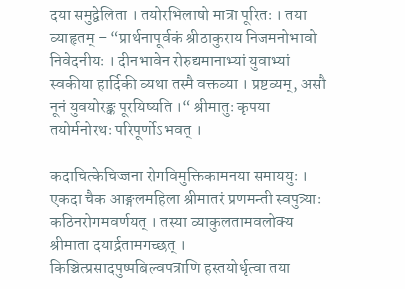दया समुद्वेलिता । तयोरभिलाषो मात्रा पूरितः । तया व्याहृतम् – “प्रार्थनापूर्वकं श्रीठाकुराय निजमनोभावो निवेदनीयः । दीनभावेन रोरुद्यमानाभ्यां युवाभ्यां स्वकीया हार्दिकी व्यथा तस्मै वक्तव्या । प्रष्टव्यम्, असौ नूनं युवयोरङ्क पूरयिष्यति ।“ श्रीमातुः कृपया तयोर्मनोरथः परिपूर्णोऽभवत् ।

कदाचित्केचिज्जना रोगविमुक्तिकामनया समाययुः । एकदा चैक आङ्गलमहिला श्रीमातरं प्रणमन्ती स्वपुत्र्याः कठिनरोगमवर्णयत् । तस्या व्याकुलतामवलोक्य श्रीमाता दयार्द्रतामगच्छत् । किञ्चित्प्रसादपुष्पबिल्वपत्राणि हस्तयोर्धृत्वा तया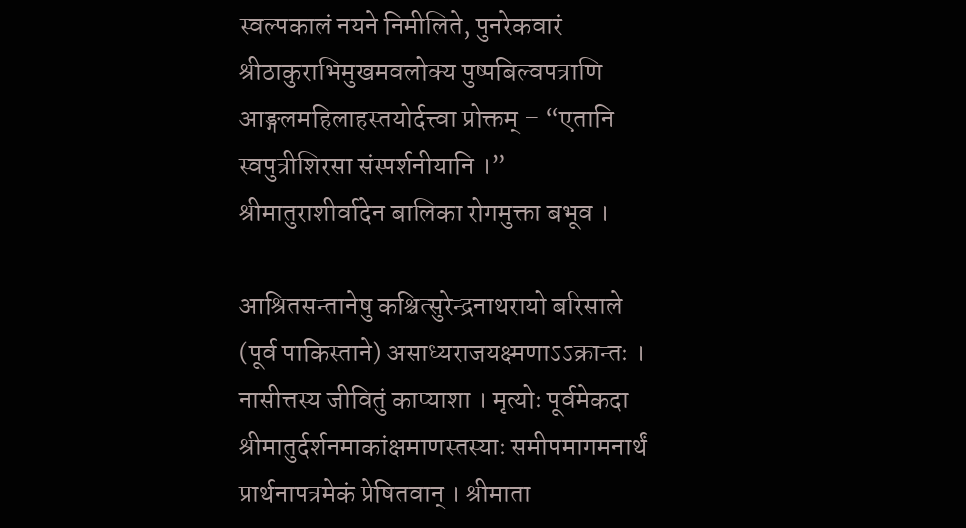स्वल्पकालं नयने निमीलिते, पुनरेकवारं श्रीठाकुराभिमुखमवलोक्य पुष्पबिल्वपत्राणि आङ्गलमहिलाहस्तयोर्दत्त्वा प्रोक्तम् – “एतानि स्वपुत्रीशिरसा संस्पर्शनीयानि ।” श्रीमातुराशीर्वादेन बालिका रोगमुक्ता बभूव ।

आश्रितसन्तानेषु कश्चित्सुरेन्द्रनाथरायो बरिसाले (पूर्व पाकिस्ताने) असाध्यराजयक्ष्मणाऽऽक्रान्तः । नासीत्तस्य जीवितुं काप्याशा । मृत्योः पूर्वमेकदा श्रीमातुर्दर्शनमाकांक्षमाणस्तस्याः समीपमागमनार्थं प्रार्थनापत्रमेकं प्रेषितवान् । श्रीमाता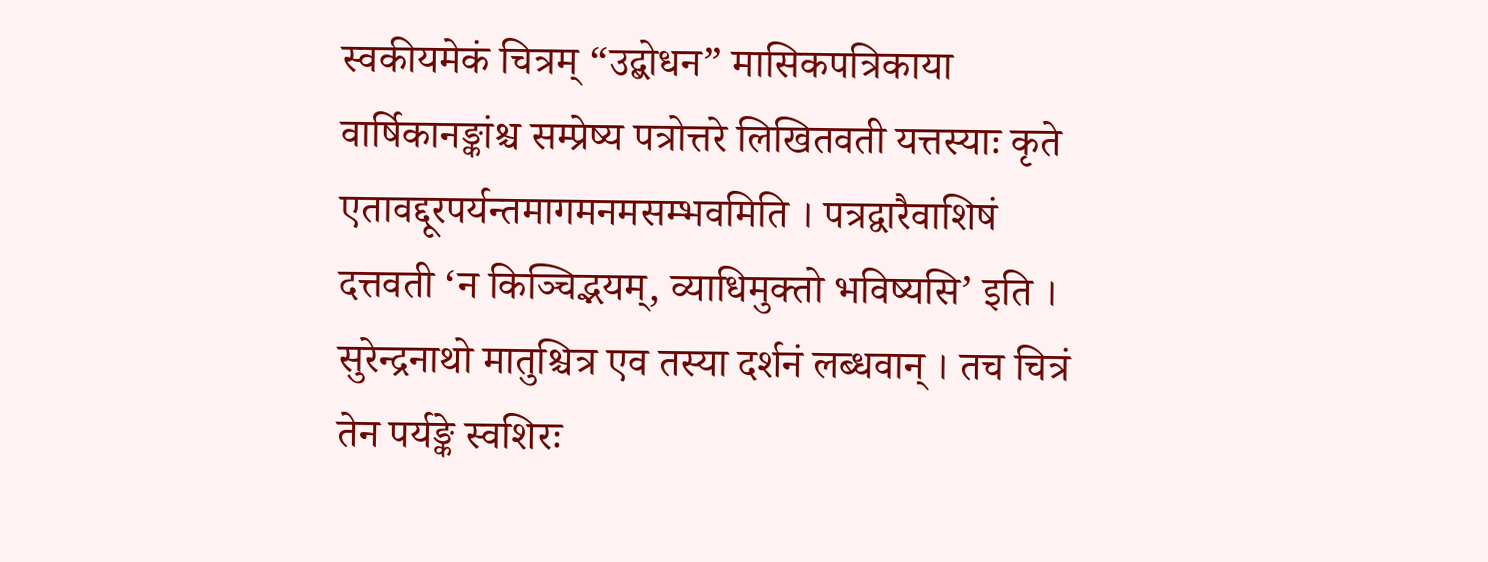स्वकीयमेकं चित्रम् “उद्बोधन” मासिकपत्रिकाया वार्षिकानङ्कांश्च सम्प्रेष्य पत्रोत्तरे लिखितवती यत्तस्याः कृते एतावद्दूरपर्यन्तमागमनमसम्भवमिति । पत्रद्वारैवाशिषं दत्तवती ‘न किञ्चिद्भयम्, व्याधिमुक्तो भविष्यसि’ इति । सुरेन्द्रनाथो मातुश्चित्र एव तस्या दर्शनं लब्धवान् । तच चित्रं तेन पर्यङ्के स्वशिरः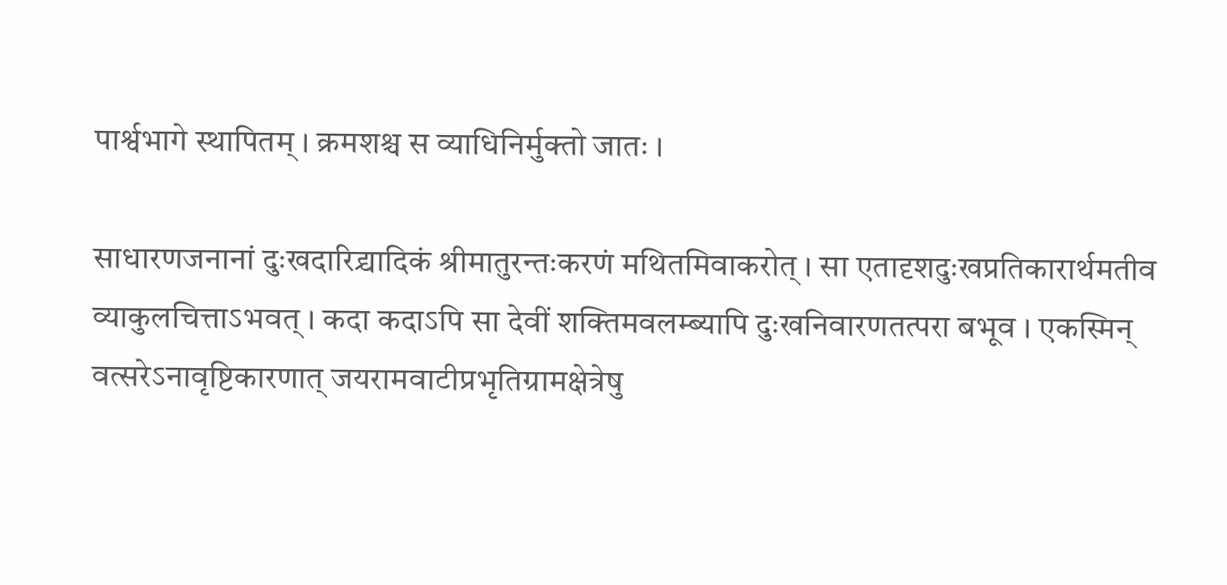पार्श्वभागे स्थापितम् । क्रमशश्च स व्याधिनिर्मुक्तो जातः ।

साधारणजनानां दुःखदारिद्र्यादिकं श्रीमातुरन्तःकरणं मथितमिवाकरोत् । सा एतादृशदुःखप्रतिकारार्थमतीव व्याकुलचित्ताऽभवत् । कदा कदाऽपि सा देवीं शक्तिमवलम्ब्यापि दुःखनिवारणतत्परा बभूव । एकस्मिन् वत्सरेऽनावृष्टिकारणात् जयरामवाटीप्रभृतिग्रामक्षेत्रेषु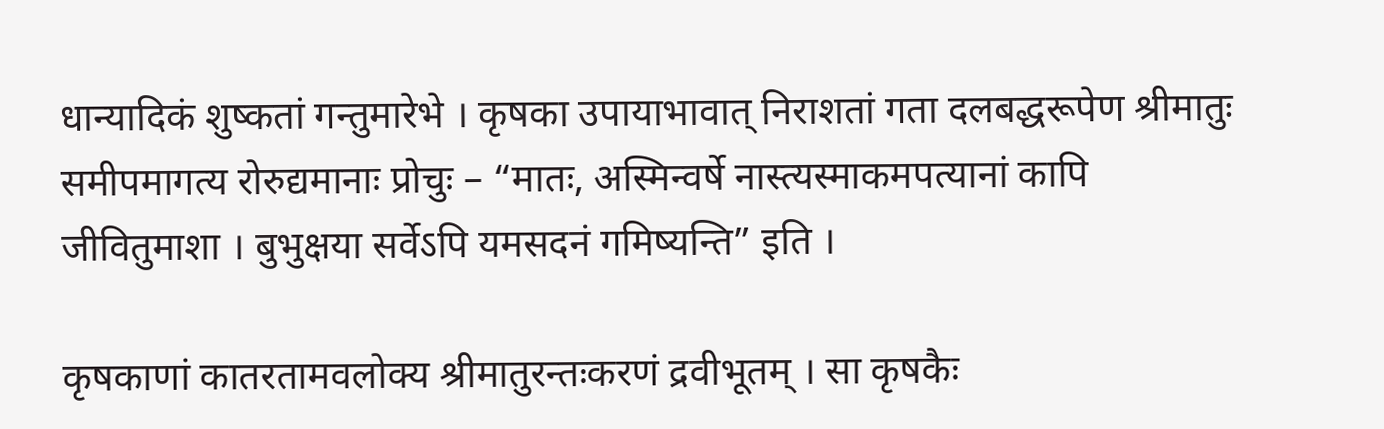धान्यादिकं शुष्कतां गन्तुमारेभे । कृषका उपायाभावात् निराशतां गता दलबद्धरूपेण श्रीमातुः समीपमागत्य रोरुद्यमानाः प्रोचुः – “मातः, अस्मिन्वर्षे नास्त्यस्माकमपत्यानां कापि जीवितुमाशा । बुभुक्षया सर्वेऽपि यमसदनं गमिष्यन्ति” इति ।

कृषकाणां कातरतामवलोक्य श्रीमातुरन्तःकरणं द्रवीभूतम् । सा कृषकैः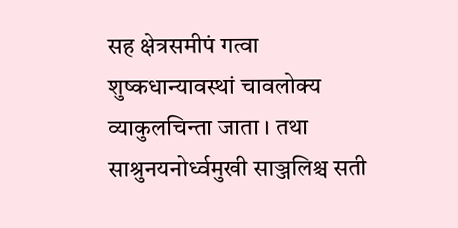सह क्षेत्रसमीपं गत्वा शुष्कधान्यावस्थां चावलोक्य व्याकुलचिन्ता जाता । तथा साश्रुनयनोर्ध्वमुखी साञ्जलिश्च सती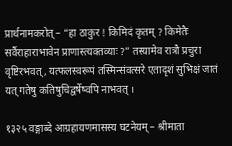प्रार्थनामकरोत् – “हा ठाकुर ! किमिदं कृतम् ? किमेतैः सर्वैराहाराभावेन प्राणास्त्यक्तव्याः ?” तस्यामेव रात्रौ प्रचुरा वृष्टिरभवत्, यत्फलस्वरूपं तस्मिन्संवत्सरे एतादृशं सुभिक्षं जातं यत् गतेषु कतिषुचिद्वर्षेष्वपि नाभवत् ।

१३२५ वङ्गाब्दे आग्रहायणमासस्य घटनेयम् – श्रीमाता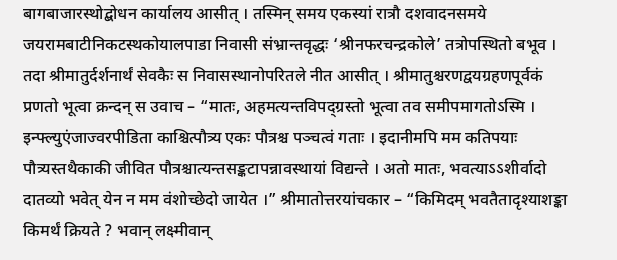बागबाजारस्थोद्बोधन कार्यालय आसीत् । तस्मिन् समय एकस्यां रात्रौ दशवादनसमये जयरामबाटीनिकटस्थकोयालपाडा निवासी संभ्रान्तवृद्धः ‘श्रीनफरचन्द्रकोले’ तत्रोपस्थितो बभूव । तदा श्रीमातुर्दर्शनार्थं सेवकैः स निवासस्थानोपरितले नीत आसीत् । श्रीमातुश्चरणद्वयग्रहणपूर्वकं प्रणतो भूत्वा क्रन्दन् स उवाच – “मातः, अहमत्यन्तविपद्ग्रस्तो भूत्वा तव समीपमागतोऽस्मि । इन्फ्ल्युएंजाज्वरपीडिता काश्चित्पौत्र्य एकः पौत्रश्च पञ्चत्वं गताः । इदानीमपि मम कतिपयाः पौत्र्यस्तथैकाकी जीवित पौत्रश्चात्यन्तसङ्कटापन्नावस्थायां विद्यन्ते । अतो मातः, भवत्याऽऽशीर्वादो दातव्यो भवेत् येन न मम वंशोच्छेदो जायेत ।” श्रीमातोत्तरयांचकार – “किमिदम् भवतैतादृश्याशङ्का किमर्थं क्रियते ? भवान् लक्ष्मीवान्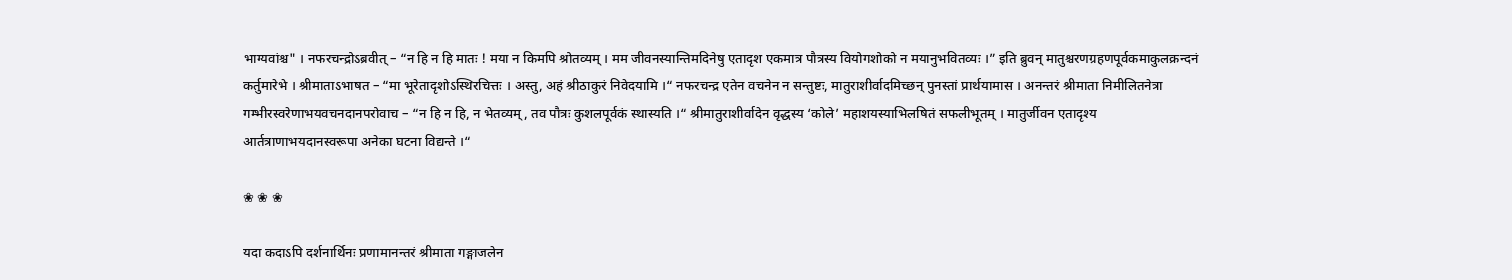भाग्यवांश्च" । नफरचन्द्रोऽब्रवीत् – “न हि न हि मातः ! मया न किमपि श्रोतव्यम् । मम जीवनस्यान्तिमदिनेषु एतादृश एकमात्र पौत्रस्य वियोगशोको न मयानुभवितव्यः ।” इति ब्रुवन् मातुश्चरणग्रहणपूर्वकमाकुलक्रन्दनं कर्तुमारेभे । श्रीमाताऽभाषत – “मा भूरेतादृशोऽस्थिरचित्तः । अस्तु, अहं श्रीठाकुरं निवेदयामि ।“ नफरचन्द्र एतेन वचनेन न सन्तुष्टः, मातुराशीर्वादमिच्छन् पुनस्तां प्रार्थयामास । अनन्तरं श्रीमाता निमीलितनेत्रा गम्भीरस्वरेणाभयवचनदानपरोवाच – “न हि न हि, न भेतव्यम्, तव पौत्रः कुशलपूर्वकं स्थास्यति ।“ श्रीमातुराशीर्वादेन वृद्धस्य ‘कोले’ महाशयस्याभिलषितं सफलीभूतम् । मातुर्जीवन एतादृश्य आर्तत्राणाभयदानस्वरूपा अनेका घटना विद्यन्ते ।“

❀ ❀ ❀

यदा कदाऽपि दर्शनार्थिनः प्रणामानन्तरं श्रीमाता गङ्गाजलेन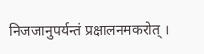निजजानुपर्यन्तं प्रक्षालनमकरोत् ।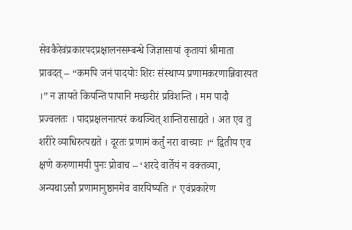सेवकैरेवंप्रकारपदप्रक्षालनसम्बन्धे जिज्ञासायां कृतायां श्रीमाता प्रावदत् – “कमपि जनं पादयोः शिरः संस्थाप्य प्रणामकरणान्निवारयत ।” न ज्ञायते कियन्ति पापानि मच्छरीरं प्रविशन्ति । मम पादौ प्रज्वलतः । पादप्रक्षलनात्परं कथञ्चित् शान्तिरासाद्यते । अत एव तु शरीरे व्याधिरुत्पद्यते । दूरतः प्रणामं कर्तुं नरा वाच्याः ।“ द्वितीय एव क्षणे करुणामयी पुनः प्रोवाच – ‘शरदे वार्तेयं न वक्तव्या, अन्यथाऽसौ प्रणामानुष्ठानमेव वारयिष्यति ।‘ एवंप्रकारेण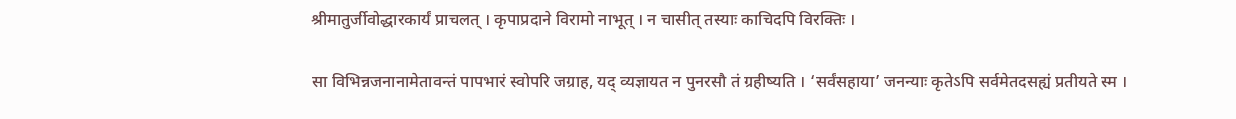श्रीमातुर्जीवोद्धारकार्यं प्राचलत् । कृपाप्रदाने विरामो नाभूत् । न चासीत् तस्याः काचिदपि विरक्तिः ।

सा विभिन्नजनानामेतावन्तं पापभारं स्वोपरि जग्राह, यद् व्यज्ञायत न पुनरसौ तं ग्रहीष्यति । ‘सर्वंसहाया’ जनन्याः कृतेऽपि सर्वमेतदसह्यं प्रतीयते स्म ।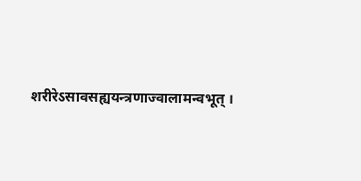शरीरेऽसावसह्ययन्त्रणाज्वालामन्वभूत् ।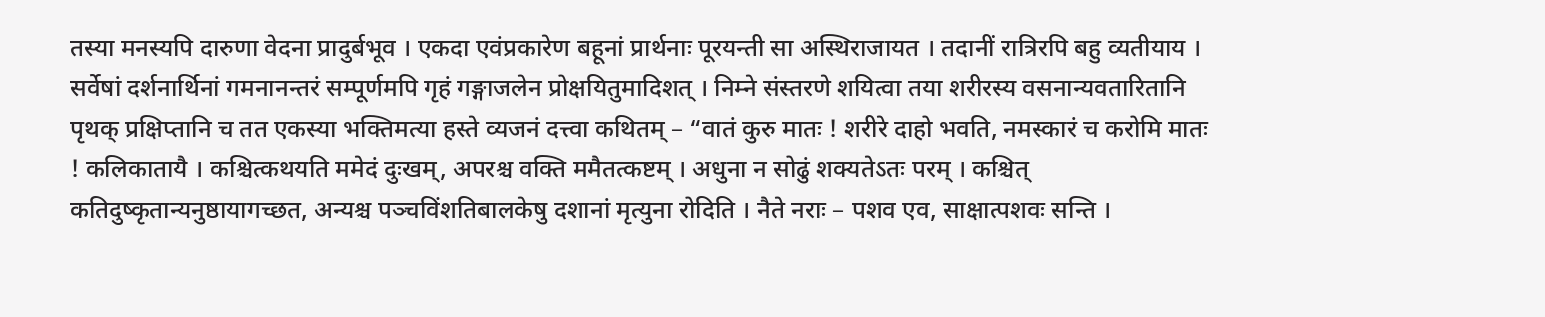तस्या मनस्यपि दारुणा वेदना प्रादुर्बभूव । एकदा एवंप्रकारेण बहूनां प्रार्थनाः पूरयन्ती सा अस्थिराजायत । तदानीं रात्रिरपि बहु व्यतीयाय । सर्वेषां दर्शनार्थिनां गमनानन्तरं सम्पूर्णमपि गृहं गङ्गाजलेन प्रोक्षयितुमादिशत् । निम्ने संस्तरणे शयित्वा तया शरीरस्य वसनान्यवतारितानि पृथक् प्रक्षिप्तानि च तत एकस्या भक्तिमत्या हस्ते व्यजनं दत्त्वा कथितम् – “वातं कुरु मातः ! शरीरे दाहो भवति, नमस्कारं च करोमि मातः ! कलिकातायै । कश्चित्कथयति ममेदं दुःखम्, अपरश्च वक्ति ममैतत्कष्टम् । अधुना न सोढुं शक्यतेऽतः परम् । कश्चित् कतिदुष्कृतान्यनुष्ठायागच्छत, अन्यश्च पञ्चविंशतिबालकेषु दशानां मृत्युना रोदिति । नैते नराः – पशव एव, साक्षात्पशवः सन्ति ।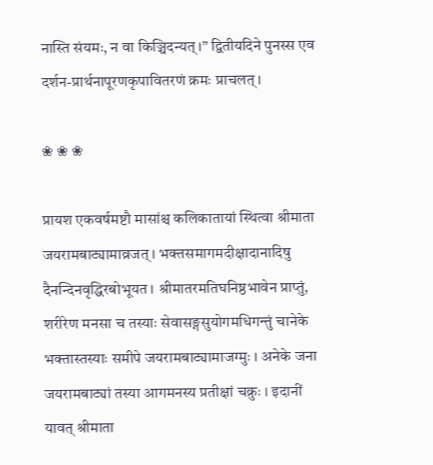नास्ति संयमः, न वा किञ्चिदन्यत् ।” द्वितीयदिने पुनस्स एव दर्शन-प्रार्थनापूरणकृपावितरणं क्रमः प्राचलत् ।

❀ ❀ ❀

प्रायश एकवर्षमष्टौ मासांश्च कलिकातायां स्थित्वा श्रीमाता जयरामबाट्यामाव्रजत् । भक्तसमागमदीक्षादानादिषु दैनन्दिनवृद्धिरबोभूयत । श्रीमातरमतिघनिष्ठभावेन प्राप्तुं, शरीरेण मनसा च तस्याः सेवासङ्गसुयोगमधिगन्तुं चानेके भक्तास्तस्याः समीपे जयरामबाट्यामाजग्मुः । अनेके जना जयरामबाट्यां तस्या आगमनस्य प्रतीक्षां चक्रुः । इदानीं यावत् श्रीमाता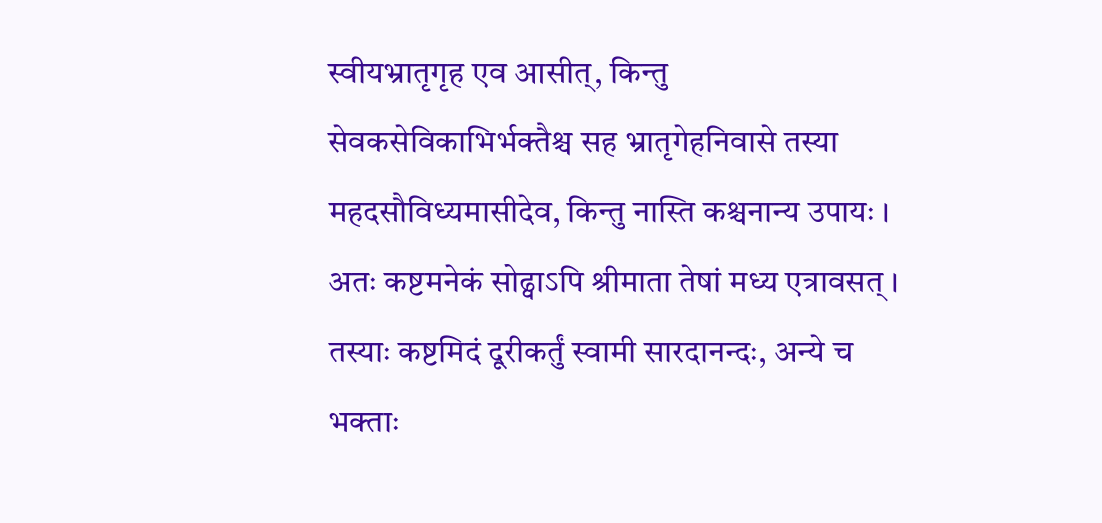स्वीयभ्रातृगृह एव आसीत्, किन्तु सेवकसेविकाभिर्भक्तैश्च सह भ्रातृगेहनिवासे तस्या महदसौविध्यमासीदेव, किन्तु नास्ति कश्चनान्य उपायः । अतः कष्टमनेकं सोढ्वाऽपि श्रीमाता तेषां मध्य एत्रावसत् । तस्याः कष्टमिदं दूरीकर्तुं स्वामी सारदानन्दः, अन्ये च भक्ताः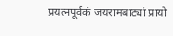प्रयत्नपूर्वकं जयरामबाट्यां प्रायो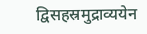द्विसहस्रमुद्राव्ययेन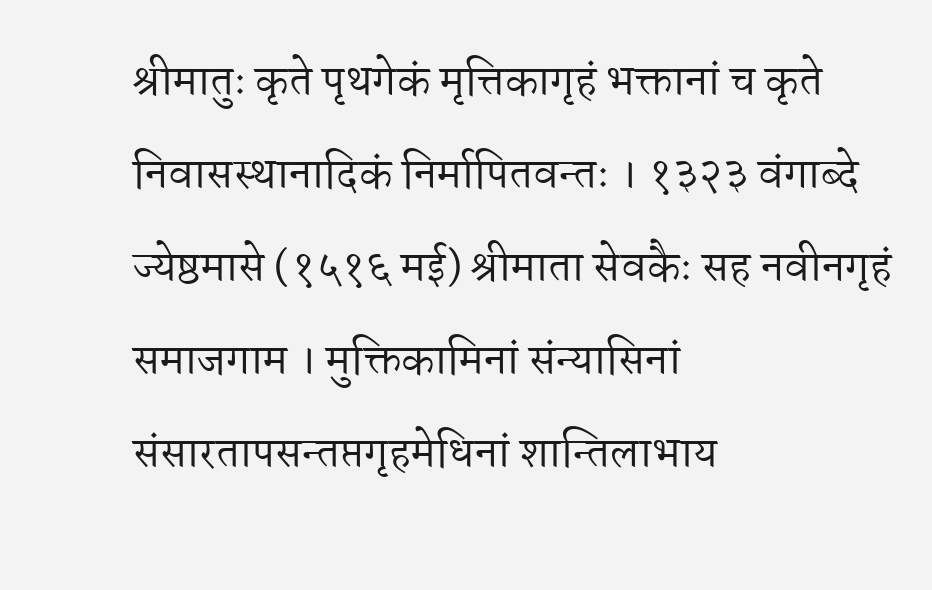श्रीमातुः कृते पृथगेकं मृत्तिकागृहं भक्तानां च कृते निवासस्थानादिकं निर्मापितवन्तः । १३२३ वंगाब्दे ज्येष्ठमासे (१५१६ मई) श्रीमाता सेवकैः सह नवीनगृहं समाजगाम । मुक्तिकामिनां संन्यासिनां संसारतापसन्तप्तगृहमेधिनां शान्तिलाभाय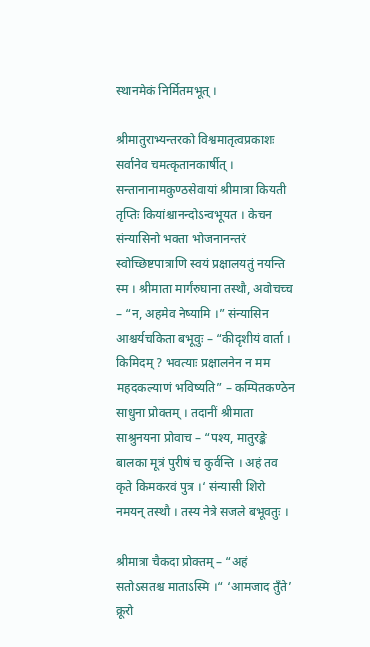स्थानमेकं निर्मितमभूत् ।

श्रीमातुराभ्यन्तरको विश्वमातृत्वप्रकाशः सर्वानेव चमत्कृतानकार्षीत् । सन्तानानामकुण्ठसेवायां श्रीमात्रा कियती तृप्तिः कियांश्चानन्दोऽन्वभूयत । केचन संन्यासिनो भक्ता भोजनानन्तरं स्वोच्छिष्टपात्राणि स्वयं प्रक्षालयतुं नयन्ति स्म । श्रीमाता मार्गंरुघाना तस्थौ, अवोचच्च – “न, अहमेव नेष्यामि ।” संन्यासिन आश्चर्यचकिता बभूवुः – “कीदृशीयं वार्ता । किमिदम् ? भवत्याः प्रक्षालनेन न मम महदकल्याणं भविष्यति” – कम्पितकण्ठेन साधुना प्रोक्तम् । तदानीं श्रीमाता साश्रुनयना प्रोवाच – “पश्य, मातुरङ्के बालका मूत्रं पुरीषं च कुर्वन्ति । अहं तव कृते किमकरवं पुत्र ।‘ संन्यासी शिरो नमयन् तस्थौ । तस्य नेत्रे सजले बभूवतुः ।

श्रीमात्रा चैकदा प्रोक्तम् – “अहं सतोऽसतश्च माताऽस्मि ।“ ‘आमजाद तुँते’ क्रूरो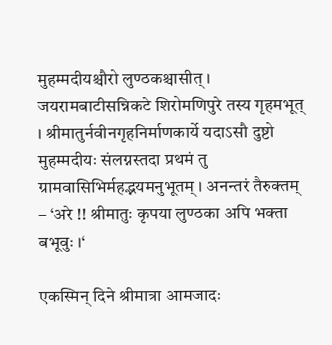मुहम्मदीयश्चौरो लुण्ठकश्चासीत् । जयरामबाटीसन्निकटे शिरोमणिपुरे तस्य गृहमभूत् । श्रीमातुर्नवीनगृहनिर्माणकार्ये यदाऽसौ दुष्टो मुहम्मदीयः संलग्नस्तदा प्रथमं तु ग्रामवासिभिर्महद्भयमनुभूतम् । अनन्तरं तैरुक्तम् – ‘अरे !! श्रीमातुः कृपया लुण्ठका अपि भक्ता बभूवुः ।‘

एकस्मिन् दिने श्रीमात्रा आमजादः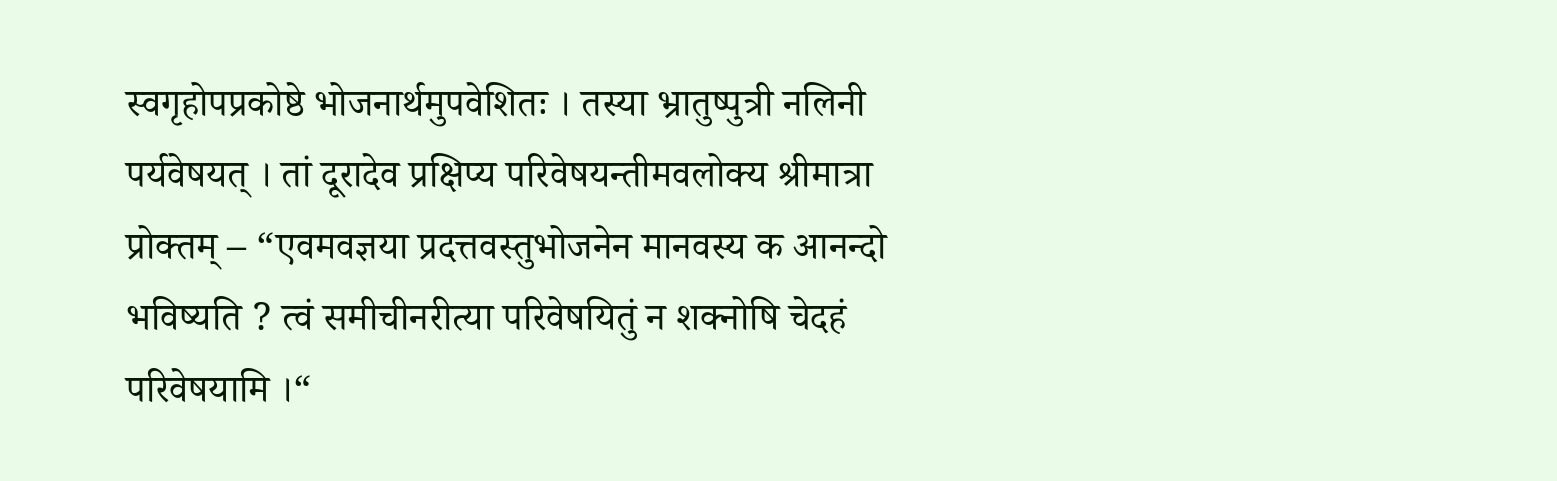स्वगृहोपप्रकोष्ठे भोजनार्थमुपवेशितः । तस्या भ्रातुष्पुत्री नलिनी पर्यवेषयत् । तां दूरादेव प्रक्षिप्य परिवेषयन्तीमवलोक्य श्रीमात्रा प्रोक्तम् – “एवमवज्ञया प्रदत्तवस्तुभोजनेन मानवस्य क आनन्दो भविष्यति ? त्वं समीचीनरीत्या परिवेषयितुं न शक्नोषि चेदहं परिवेषयामि ।“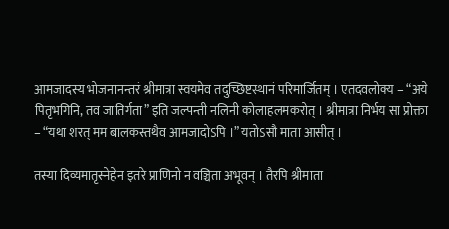आमजादस्य भोजनानन्तरं श्रीमात्रा स्वयमेव तदुच्छिष्टस्थानं परिमार्जितम् । एतदवलोक्य – “अये पितृभगिनि, तव जातिर्गता” इति जल्पन्ती नलिनी कोलाहलमकरोत् । श्रीमात्रा निर्भय सा प्रोक्ता – “यथा शरत् मम बालकस्तथैव आमजादोऽपि ।” यतोऽसौ माता आसीत् ।

तस्या दिव्यमातृस्नेहेन इतरे प्राणिनो न वञ्चिता अभूवन् । तैरपि श्रीमाता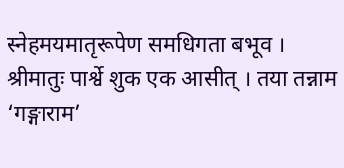स्नेहमयमातृरूपेण समधिगता बभूव । श्रीमातुः पार्श्वे शुक एक आसीत् । तया तन्नाम ‘गङ्गाराम’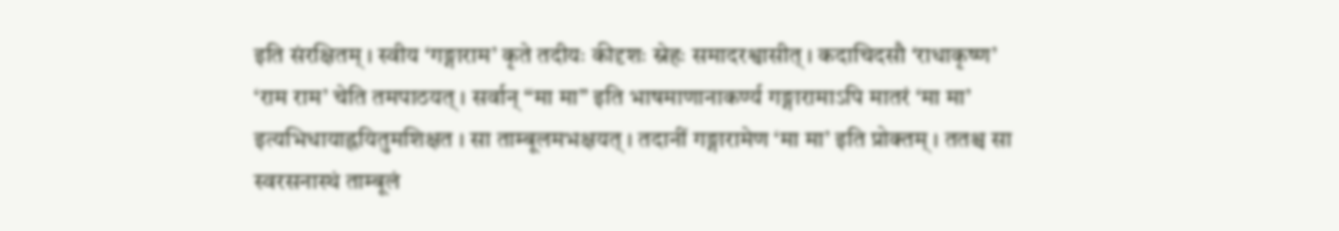इति संरक्षितम् । स्वीय ‘गङ्गाराम’ कृते तदीयः कीदृशः स्नेहः समादरश्वासीत् । कदाचिदसौ ‘राधाकृष्ण’ ‘राम राम’ चेति तमपाठयत् । सर्वान् “मा मा” इति भाषमाणानाकर्ण्य गङ्गारामाऽपि मातरं ‘मा मा’ इत्यभिधायाह्नयितुमशिक्षत । सा ताम्बूलमभक्षयत् । तदानीं गङ्गारामेण ‘मा मा’ इति प्रोक्तम् । ततश्च सा स्वरसनास्थं ताम्बूलं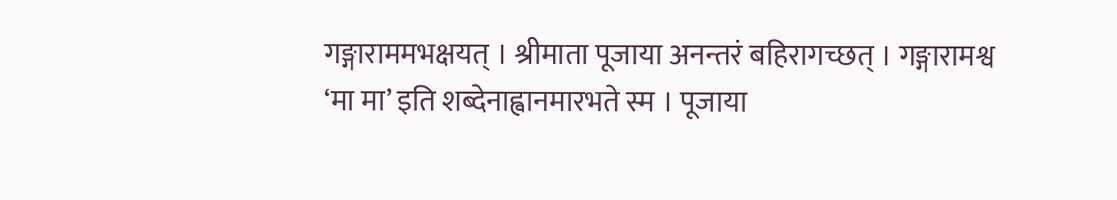गङ्गाराममभक्षयत् । श्रीमाता पूजाया अनन्तरं बहिरागच्छत् । गङ्गारामश्व ‘मा मा’ इति शब्देनाह्वानमारभते स्म । पूजाया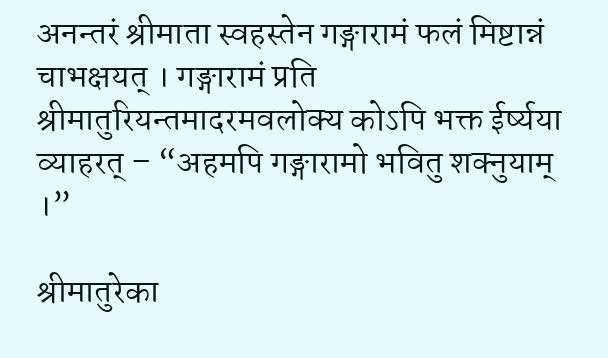अनन्तरं श्रीमाता स्वहस्तेन गङ्गारामं फलं मिष्टान्नं चाभक्षयत् । गङ्गारामं प्रति श्रीमातुरियन्तमादरमवलोक्य कोऽपि भक्त ईर्ष्यया व्याहरत् – “अहमपि गङ्गारामो भवितु शक्नुयाम् ।”

श्रीमातुरेका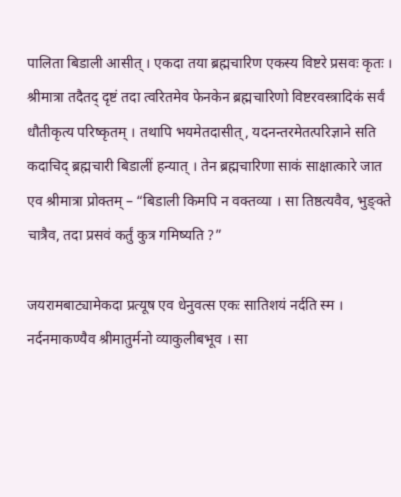पालिता बिडाली आसीत् । एकदा तया ब्रह्मचारिण एकस्य विष्टरे प्रसवः कृतः । श्रीमात्रा तदैतद् दृष्टं तदा त्वरितमेव फेनकेन ब्रह्मचारिणो विष्टरवस्त्रादिकं सर्वं धौतीकृत्य परिष्कृतम् । तथापि भयमेतदासीत्, यदनन्तरमेतत्परिज्ञाने सति कदाचिद् ब्रह्मचारी बिडालीं हन्यात् । तेन ब्रह्मचारिणा साकं साक्षात्कारे जात एव श्रीमात्रा प्रोक्तम् – “बिडाली किमपि न वक्तव्या । सा तिष्ठत्यवैव, भुङ्क्ते चात्रैव, तदा प्रसवं कर्तुं कुत्र गमिष्यति ?”

जयरामबाट्यामेकदा प्रत्यूष एव धेनुवत्स एकः सातिशयं नर्दति स्म । नर्दनमाकण्यैव श्रीमातुर्मनो व्याकुलीबभूव । सा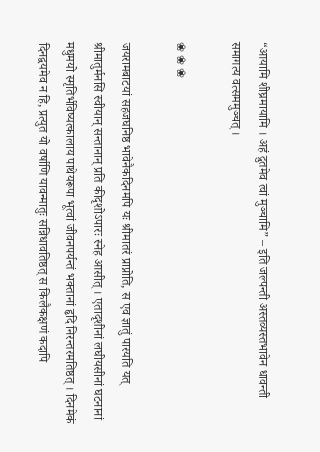“आयामि शीघ्रमायामि । अहं द्रुतमेव त्वां मुञ्चामि” – इति जल्पन्ती अस्तव्यस्तभावेन धावन्ती समागत्य वत्सममुञ्चत् ।

❀ ❀ ❀

जयरामबाटयां सहजघनिष्ठ भावेनैकदिनमपि यः श्रीमातरं प्राप्नोति, स एव ज्ञातुं पारयति यत् श्रीमातुर्मनसि स्वीयान् सन्तानान् प्रति कीदृशोऽपारः स्नेह आसीत् । एतादृशीनां लघीयसीनां घटनानां मधुमयो स्मृतिर्भविष्यत्कालाय पाथेयरूपा भूत्वां जीवनपर्यन्तं भक्तानां हृदि निरन्तरमतिष्ठत् । दिनमेकं दिनद्वयमेव न हि, प्रत्युत यो वर्षाणि यावन्मातुः सन्निधावतिष्ठत् स किलैकक्षणं कदापि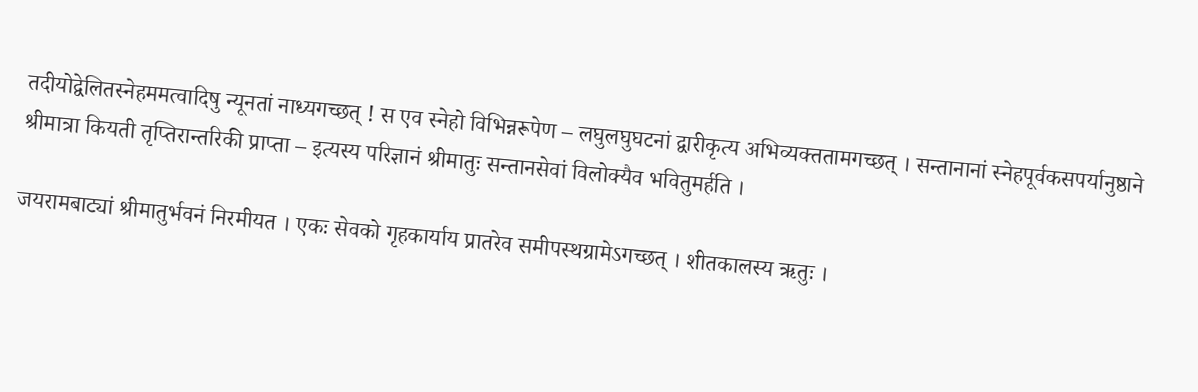तदीयोद्वेलितस्नेहममत्वादिषु न्यूनतां नाध्यगच्छत् ! स एव स्नेहो विभिन्नरूपेण – लघुलघुघटनां द्वारीकृत्य अभिव्यक्ततामगच्छत् । सन्तानानां स्नेहपूर्वकसपर्यानुष्ठाने श्रीमात्रा कियती तृप्तिरान्तरिकी प्राप्ता – इत्यस्य परिज्ञानं श्रीमातुः सन्तानसेवां विलोक्यैव भवितुमर्हति ।

जयरामबाट्यां श्रीमातुर्भवनं निरमीयत । एकः सेवको गृहकार्याय प्रातरेव समीपस्थग्रामेऽगच्छत् । शीतकालस्य ऋतुः ।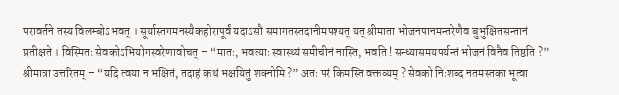परावर्तने तस्य विलम्बोऽभवत् । सूर्यास्तगमनस्यैकहोरापूर्वं यदाऽसौ समागतस्तदानीमपश्यत् यत् श्रीमाता भोजनपानमन्तरेणैव बुभुक्षितसन्तानं प्रतीक्षते । विस्मितः सेवकोऽभियोगस्वरेणावोचत् – “मातः, भवत्याः स्वास्थ्यं समीचीनं नास्ति, भवति ! सन्ध्यासमयपर्यन्तं भोजनं विनैव तिष्ठति ?” श्रीमात्रा उत्तरितम् – “यदि त्वया न भक्षितं, तदाहं कथं भक्षयितुं शक्नोमि ?” अतः परं किमस्ति वक्तव्यम् ? सेवको निःशब्द नतमस्तका भूत्वा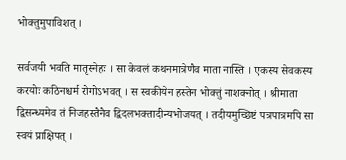भोक्तुमुपाविशत् ।

सर्वजयी भवति मातृस्नेहः । सा केवलं कथनमात्रेणैव माता नास्ति । एकस्य सेवकस्य करयोः कठिनश्चर्म रोगोऽभवत् । स स्वकीयेन हस्तेन भोक्तुं नाशक्नोत् । श्रीमाता द्विसन्ध्यमेव तं निजहस्तैनैव द्विदलभक्तादीन्यभोजयत् । तदीयमुच्छिष्टं पत्रपात्रमपि सा स्वयं प्राक्षिपत् ।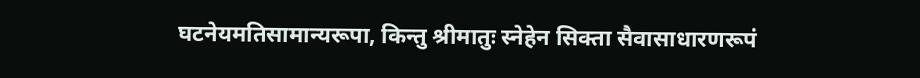घटनेयमतिसामान्यरूपा, किन्तु श्रीमातुः स्नेहेन सिक्ता सैवासाधारणरूपं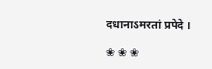दधानाऽमरतां प्रपेदे ।

❀ ❀ ❀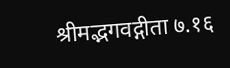श्रीमद्भगवद्गीता ७.१६